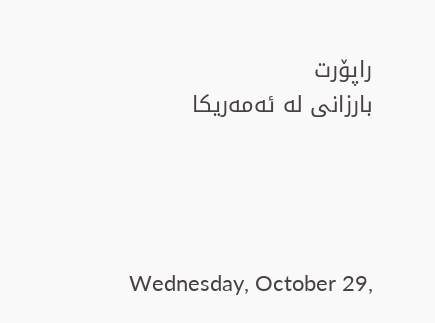راپۆرت
بارزانی‌ له‌ ئه‌مه‌ریكا




Wednesday, October 29,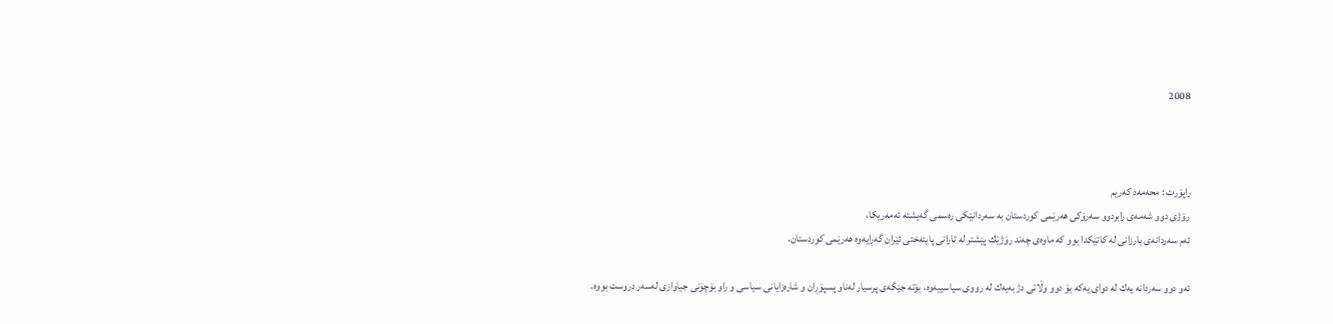2008



راپۆرت : محه‌مه‌د كه‌ریم
رۆژی‌ دوو شه‌مه‌ی‌ رابردوو سه‌رۆكی هه‌رێمی كوردستان به‌ سه‌ردانێكی ره‌سمی گه‌یشته‌ ئه‌مه‌ریكا،
ئه‌م سه‌ردانه‌ی‌ بارزانی‌ له‌ كاتێكدا بوو كه‌ ماوه‌ی‌ چه‌ند رۆژێك پێشتر له‌ تارانی‌ پایته‌ختی‌ ئێران گه‌ڕایه‌وه‌ هه‌رێمی‌ كوردستان.

ئه‌و دوو سه‌ردانه‌ یه‌ك له‌ دوای یه‌كه‌ بۆ دوو وڵاتی دژ به‌یه‌ك له‌ رووی سیاسییه‌وه‌، بۆته‌ جێگه‌ی پرسیار له‌ناو پسپۆڕان و شاره‌زایانی‌ سیاسی ‌و راو بۆچۆنی جیاوازی له‌سه‌ر دروست بووه‌.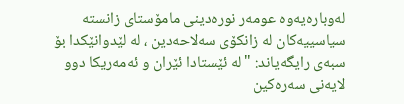له‌وباره‌یه‌وه‌ عومه‌ر نوره‌دینی مامۆستای زانسته‌ سیاسییه‌كان له‌ زانكۆی سه‌لاحه‌دین ، له‌ لێدوانێكدا بۆ سبه‌ی رایگه‌یاند: "له‌ ئێستادا ئێران و ئه‌مه‌ریكا دوو لایه‌نی سه‌ره‌كین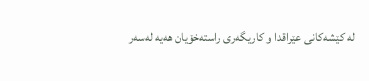له‌ كێشه‌كانی عێراقدا و كاریگه‌ری راسته‌خۆیان هه‌یه‌ له‌سه‌ر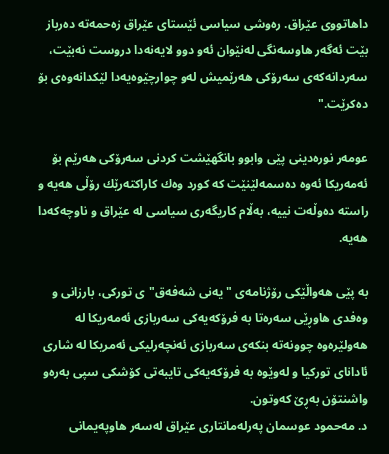داهاتووی عێراق. ره‌وشی سیاسی ئێستای عێراق زه‌حمه‌ته‌ ده‌رباز بێت ئه‌گه‌ر هاوسه‌نگی له‌نێوان ئه‌و دوو لایه‌نه‌دا دروست نه‌بێت، سه‌ردانه‌كه‌ی سه‌رۆكی هه‌رێمیش له‌و چوارچێوه‌یه‌دا لێكدانه‌وه‌ی‌ بۆ ده‌كرێت."

عومه‌ر نوره‌دینی پێی‌ وابوو بانگهێشت كردنی‌ سه‌رۆكی‌ هه‌رێم بۆ ئه‌مه‌ریكا ئه‌وه‌ ده‌سمه‌لێنێت كه‌ كورد وه‌ك كاراكته‌رێك رۆڵی هه‌یه‌ و راسته‌ ده‌وڵه‌ت نییه‌، به‌ڵام كاریگه‌ری سیاسی له‌ عێراق و ناوچه‌كه‌دا هه‌یه‌.

به‌ پێی هه‌واڵێكی رۆژنامه‌ی "یه‌نی شه‌فه‌ق"ی‌ توركی، بارزانی و وه‌فدی هاوڕێی سه‌ره‌تا به‌ فرۆكه‌یه‌كی سه‌ربازی ئه‌مه‌ریكا له‌ هه‌ولێره‌وه‌ چوونه‌ته‌ بنكه‌ی سه‌ربازی ئه‌نچه‌رلیكی ئه‌مریكا له‌ شاری ئادانای توركیا و له‌وێوه‌ به‌ فرۆكه‌یه‌كی تایبه‌تی كۆشكی سپی به‌ره‌و واشنتۆن به‌ڕێ‌ كه‌وتون.
د. مه‌حمود عوسمان په‌رله‌مانتاری عێراق له‌سه‌ر هاوپه‌یمانی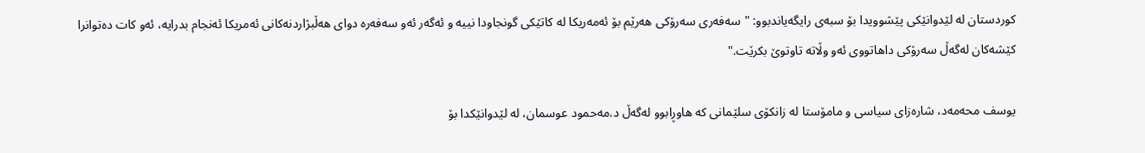كوردستان له‌ لێدوانێكی پێشوویدا بۆ سبه‌ی رایگه‌یاندبوو: "سه‌فه‌ری سه‌رۆكی هه‌رێم بۆ ئه‌مه‌ریكا له‌ كاتێكی‌ گونجاودا نییه‌ و ئه‌گه‌ر ئه‌و سه‌فه‌ره‌ دوای هه‌ڵبژاردنه‌كانی ئه‌مریكا ئه‌نجام بدرایه‌، ئه‌و كات ده‌توانرا كێشه‌كان له‌گه‌ڵ‌ سه‌رۆكی داهاتووی ئه‌و وڵاته‌ تاوتوێ بكرێت."

یوسف محه‌مه‌د، شاره‌زای سیاسی و مامۆستا له‌ زانكۆی سلێمانی كه‌ هاوڕابوو له‌گه‌ڵ‌ د.مه‌حمود عوسمان، له‌ لێدوانێكدا بۆ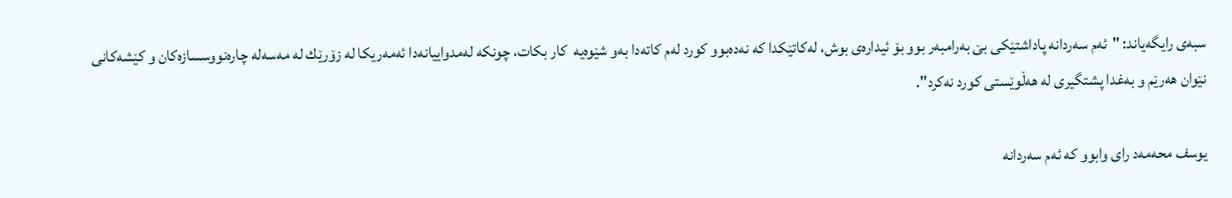سبه‌ی رایگه‌یاند: "ئه‌م سه‌ردانه‌ پاداشتێكی‌ بێ به‌رامبه‌ر بوو بۆ ئیداره‌ی بوش، له‌كاتێكدا كه‌ نه‌ده‌بوو كورد له‌م كاته‌دا به‌و شێوه‌یه‌  كار بكات، چونكه‌ له‌مدواییانه‌دا ئه‌مه‌ریكا له‌ زۆرێك له‌ مه‌سه‌له‌ چاره‌نووسسازه‌كان و كێشه‌كانی نێوان هه‌رێم و به‌غدا پشتگیری له‌ هه‌ڵوێستی كورد نه‌كرد".

یوسف محه‌مه‌د رای‌ وابوو كه‌ ئه‌م سه‌ردانه‌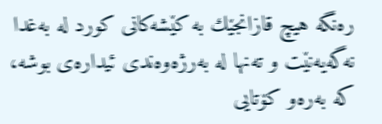ره‌نگه‌ هیچ قازانجێك به‌ كێشه‌كانی كورد له‌ به‌غدا نه‌گه‌یه‌نێت و ته‌نها له‌ به‌رژه‌وه‌ندی ئیداره‌ی بوشه‌، كه‌ به‌ره‌و كۆتایی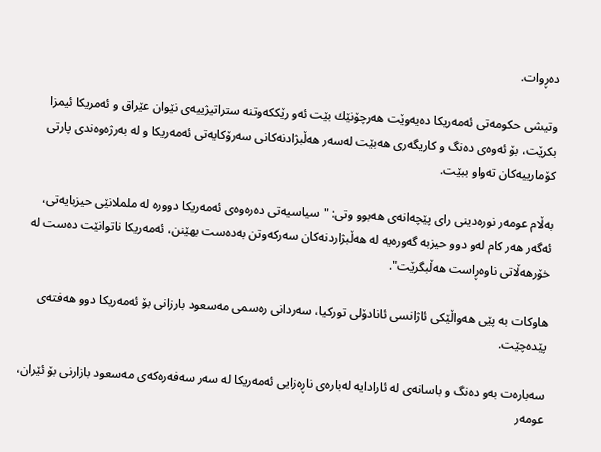ده‌ڕوات.

وتیشی حكومه‌تی ئه‌مه‌ریكا ده‌یه‌وێت هه‌رچۆنێك بێت ئه‌و رێككه‌وتنه‌ ستراتیژییه‌ی نێوان عێراق و ئه‌مریكا ئیمزا بكرێت، بۆ ئه‌وه‌ی ده‌نگ و كاریگه‌ری هه‌بێت له‌سه‌ر هه‌ڵبژادنه‌كانی سه‌رۆكایه‌تی‌ ئه‌مه‌ریكا و له‌ به‌رژه‌وه‌ندی‌ پارتی‌ كۆمارییه‌كان ته‌واو ببێت.

به‌ڵام عومه‌ر نوره‌دینی رای پێچه‌انه‌ی هه‌بوو وتی: "سیاسیه‌تی ده‌ره‌وه‌ی ئه‌مه‌ریكا دووره‌ له‌ ململانێی حیزبایه‌تی، ئه‌گه‌ر هه‌ر كام له‌و دوو حیزبه‌ گه‌وره‌یه‌ له‌ هه‌ڵبژاردنه‌كان سه‌ركه‌وتن به‌ده‌ست بهێنن، ئه‌مه‌ریكا ناتوانێت ده‌ست له‌ خۆرهه‌ڵاتی ناوه‌ڕاست هه‌ڵبگرێت".

هاوكات به‌ پێی هه‌واڵێكی ئاژانسی ئانادۆلی توركیا، سه‌ردانی‌ ره‌سمی مه‌سعود بارزانی بۆ ئه‌مه‌ریكا دوو هه‌فته‌ی پێده‌چێت.

سه‌باره‌ت به‌و ده‌نگ و باسانه‌ی‌ له‌ ئارادایه‌ له‌باره‌ی ناڕه‌زایی ئه‌مه‌ریكا له‌ سه‌ر سه‌فه‌ره‌كه‌ی مه‌سعود بازارنی بۆ ئێران، عومه‌ر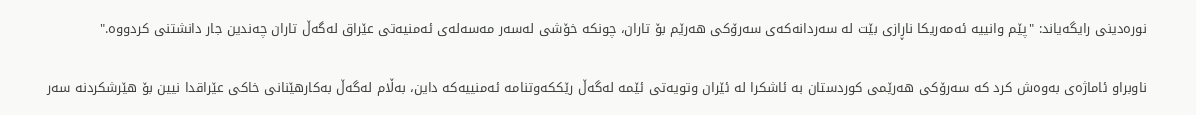نوره‌دینی‌ رایگه‌یاند: "پێم وانییه‌ ئه‌مه‌ریكا ناڕازی بێت له‌ سه‌ردانه‌كه‌ی سه‌رۆكی هه‌رێم بۆ تاران، چونكه‌ خۆشی له‌سه‌ر مه‌سه‌له‌ی ئه‌منیه‌تی عێراق له‌گه‌ڵ‌ تاران چه‌ندین جار دانشتنی كردووه‌."

ناوبراو ئاماژه‌ی به‌وه‌ش كرد كه‌ سه‌رۆكی هه‌رێمی كوردستان به‌ ئاشكرا له‌ ئێران وتویه‌تی ئێمه‌ له‌گه‌ڵ‌ رێككه‌وتنامه‌ ئه‌منییه‌كه‌ داین، به‌ڵام له‌گه‌ڵ‌ به‌كارهێنانی خاكی عێراقدا نیین بۆ هێرشكردنه‌ سه‌ر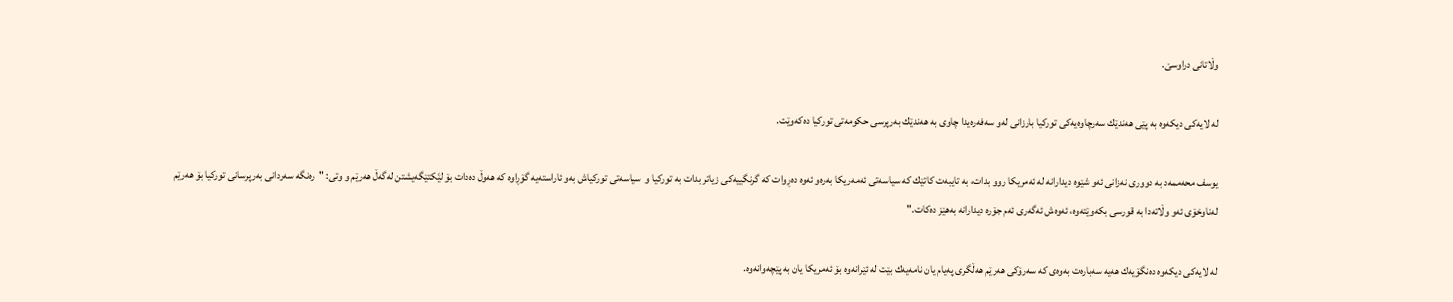وڵاتانی‌ دراوسێ‌.

له‌ لایه‌كی دیكه‌وه‌ به‌ پێی هه‌ندێك سه‌رچاوه‌یه‌كی توركیا بارزانی له‌و سه‌فه‌ره‌یدا چاوی به‌ هه‌ندێك به‌رپرسی حكومه‌تی توركیا ده‌كه‌وێت.

یوسف محه‌ممه‌د به‌ دووری نه‌زانی ئه‌و شێوه‌ دیدارانه‌ له‌ ئه‌مریكا روو بدات، به‌ تایبه‌ت كاتێك كه‌ سیاسه‌تی ئه‌مه‌ریكا به‌ره‌و ئه‌وه‌ ده‌ڕوات كه‌ گرنگییه‌كی زیاتر بدات به‌ توركیا و  سیاسه‌تی توركیاش به‌و ئاراسته‌یه‌ گۆڕاوه‌ كه‌ هه‌وڵ ده‌دات بۆ لێَكتێگه‌یشتن له‌گه‌ڵ‌ هه‌رێم و وتی: "ره‌نگه‌ سه‌ردانی به‌رپرسانی توركیا بۆ هه‌رێم له‌ناوخۆی ئه‌و وڵاته‌دا به‌ قورسی بكه‌وێته‌وه‌، ئه‌وه‌ش ئه‌گه‌ری‌ ئه‌م جۆره‌ دیدارانه‌ به‌هێز ده‌كات."

له‌ لایه‌كی دیكه‌وه‌ ده‌نگۆیه‌ك هه‌یه‌ سه‌باره‌ت به‌وه‌ی كه‌ سه‌رۆكی هه‌رێم هه‌ڵگری په‌یام یان نامه‌یه‌ك بێت له‌ ئێرانه‌وه‌ بۆ ئه‌مریكا یان به‌ پێچه‌وانه‌وه‌.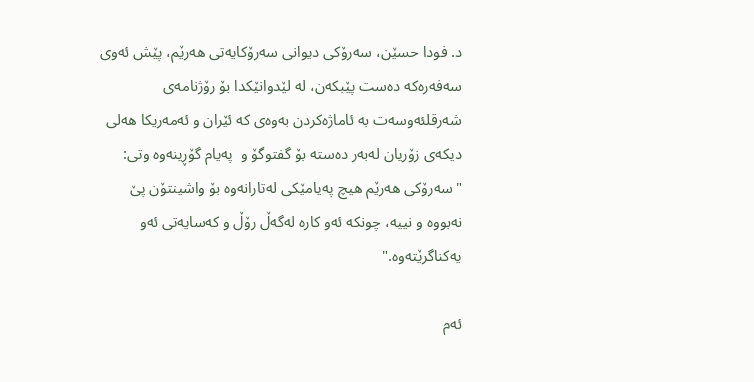د. فودا حسێن، سه‌رۆكی دیوانی سه‌رۆكایه‌تی هه‌رێم، پێش ئه‌وی سه‌فه‌ره‌كه‌ ده‌ست پێبكه‌ن، له‌ لێدوانێكدا بۆ رۆژنامه‌ی شه‌رقلئه‌وسه‌ت به‌ ئاماژه‌كردن به‌وه‌ی كه‌ ئێران و ئه‌مه‌ریكا هه‌لی دیكه‌ی زۆریان له‌به‌ر ده‌سته‌ بۆ گفتوگۆ و  په‌یام گۆڕینه‌وه‌ وتی: "سه‌رۆكی هه‌رێم هیچ په‌یامێكی له‌تارانه‌وه‌ بۆ واشینتۆن پێ نه‌بووه‌ و نییه‌، چونكه‌ ئه‌و كاره‌ له‌گه‌ڵ‌ رۆڵ و كه‌سایه‌تی ئه‌و یه‌كناگرێته‌وه‌."

ئه‌م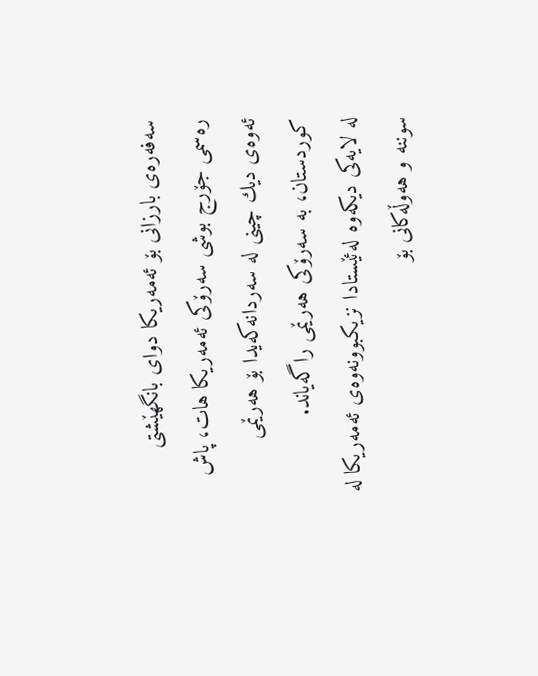سه‌فه‌ره‌ی بارزانی بۆ ئه‌مه‌ریكا دوای بانگهێشتی ره‌سمی جۆرج بوشی‌ سه‌رۆكی‌ ئه‌مه‌ریكا هات، پاش ئه‌وه‌ی‌ دیك چینی له‌ سه‌ردانه‌كه‌یدا بۆ هه‌رێمی كوردستان، به‌ سه‌رۆكی‌ هه‌رێمی‌ راگه‌یاند.
له‌ لایه‌كی دیكه‌وه‌ له‌ئێستادا نزیكبوونه‌وه‌ی ئه‌مه‌ریكا له‌ سوننه‌ و هه‌وڵه‌كانی بۆ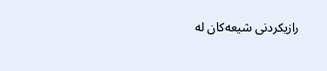رازیكردنی شیعه‌كان له‌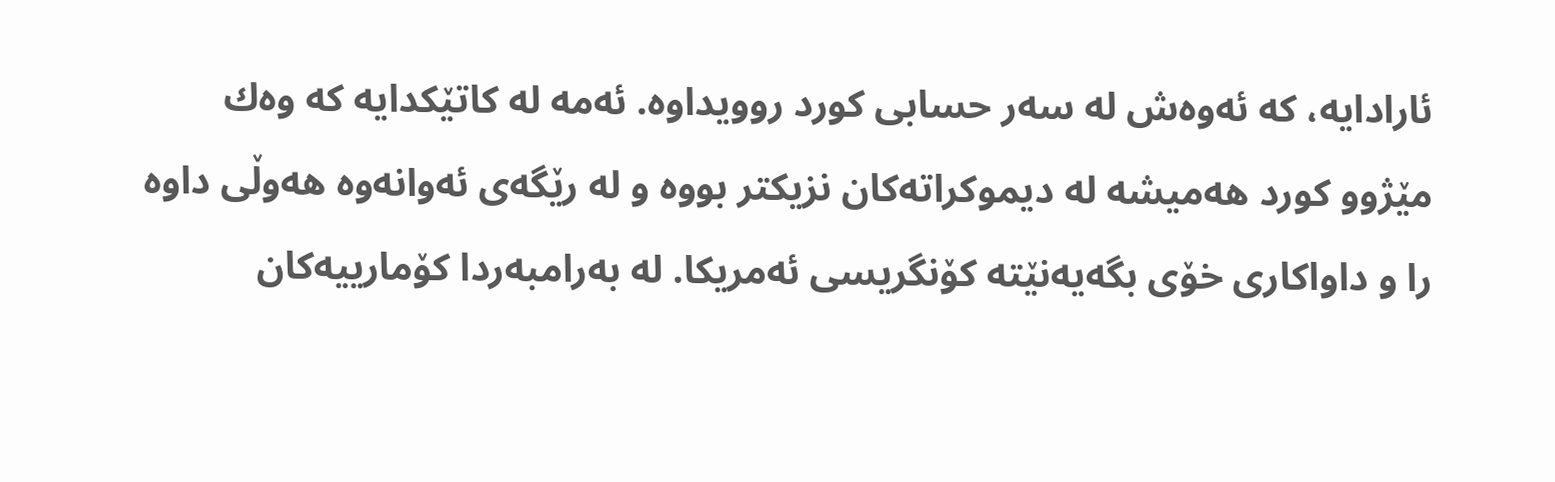ئارادایه‌، كه‌ ئه‌وه‌ش له‌ سه‌ر حسابی كورد روویداوه‌. ئه‌مه‌ له‌ كاتێكدایه‌ كه‌ وه‌ك مێژوو كورد هه‌میشه‌ له‌ دیموكراته‌كان نزیكتر بووه‌ و له‌ رێگه‌ی ئه‌وانه‌وه‌ هه‌وڵی داوه‌ را و داواكاری خۆی بگه‌یه‌نێته‌ كۆنگریسی ئه‌مریكا. له‌ به‌رامبه‌ردا كۆمارییه‌كان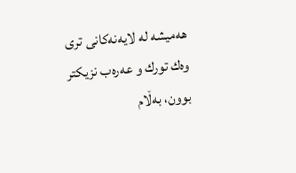هه‌میشه‌ له‌ لایه‌نه‌كانی‌ تری‌ وه‌ك تورك و عه‌ره‌ب نزیكتر بوون، به‌ڵام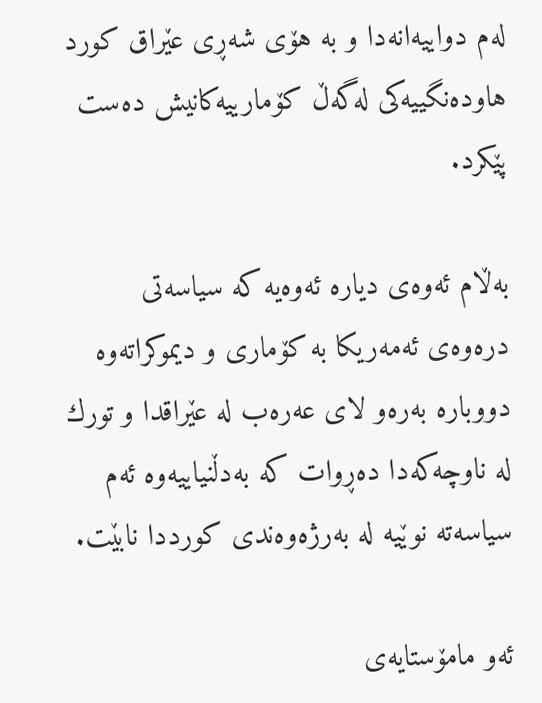له‌م دواییه‌انه‌دا و به‌ هۆی شه‌ڕی عێراق كورد هاوده‌نگییه‌كی له‌گه‌ڵ‌ كۆمارییه‌كانیش ده‌ست پێكرد.

به‌ڵام ئه‌وه‌ی دیاره‌ ئه‌وه‌یه‌ كه‌ سیاسه‌تی دره‌وه‌ی ئه‌مه‌ریكا به‌ كۆماری و دیموكراته‌وه‌ دووباره‌ به‌ره‌و لای عه‌ره‌ب له‌ عێراقدا و تورك له‌ ناوچه‌كه‌دا ده‌ڕوات كه‌ به‌دڵنیاییه‌وه‌ ئه‌م سیاسه‌ته‌ نوێیه‌ له‌ به‌رژه‌وه‌ندی كورددا نابێت.

ئه‌و مامۆستایه‌ی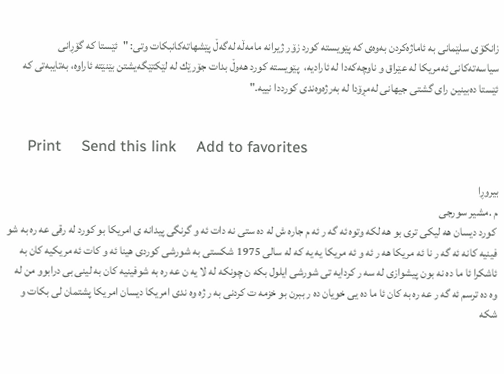زانكۆی سلێمانی به‌ ئاماژه‌كردن به‌وه‌ی كه‌ پێویسته‌ كورد زۆر ژیرانه‌ مامه‌ڵه‌ له‌گه‌ڵ‌ پێشهاته‌كانبكات وتی: "ئێستا كه‌ گۆڕانی سیاسه‌ته‌كانی ئه‌مریكا له‌ عێراق و ناوچه‌كه‌دا له‌ ئارادیه‌،  پێویسته‌ كورد هه‌وڵ‌ بدات جۆرێك له‌ لێكتێگه‌یشتن بێنێته‌ ئاراوه‌، به‌تایبه‌تی كه‌ ئێستا ده‌بینین رای گشتی جیهانی له‌مڕۆدا له‌ به‌رژه‌وه‌ندی كورددا نییه‌."


     Print     Send this link     Add to favorites

بیروڕا
م .مشير سورجى
 كورد ديسان هه ليكى ترى بو هه لكه وتوه ئه گه ر ئه م جاره ش له ده ستى نه دات ئه و گرنگى پيدانه ى امريكا بو كورد له رقى عه ره به شو فينيه كانه ئه گه ر نا ئه مريكا هه ر ئه و ئه مريكا يه يه كه له سالى 1975 شكستى به شورشى كوردى هينا ئه و كات ئه مريكيه كان به ئاشكرا ئا ما ده نه بون پيشوازى له سه ر كردايه تى شورشى ايلول بكه ن چونكه له لا يه ن عه ره به شوفينيه كان به لينى بى درابوو من له وه ده ترسم ئه گه ر عه ره به كان ئا ما ده يى خويان ده ر ببرن بو خزمه ت كردنى به ر ژه وه ندى امريكا ديسان امريكا پشتمان لى بكات و شكه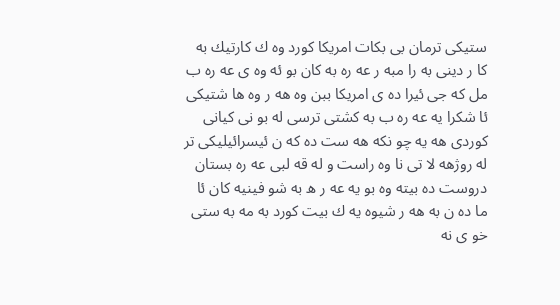ستيكى ترمان بى بكات امريكا كورد وه ك كارتيك به كا ر دينى به را مبه ر عه ره به كان بو ئه وه ى عه ره ب مل كه جى ئيرا ده ى امريكا ببن وه هه ر وه ها شتيكى ئا شكرا يه عه ره ب به كشتى ترسى له بو نى كيانى كوردى هه يه چو نكه هه ست ده كه ن ئيسرائيليكى تر له روژهه لا تى نا وه راست و له قه لبى عه ره بستان دروست ده بيته وه بو يه عه ر ه به شو فينيه كان ئا ما ده ن به هه ر شيوه يه ك بيت كورد به مه به ستى خو ى نه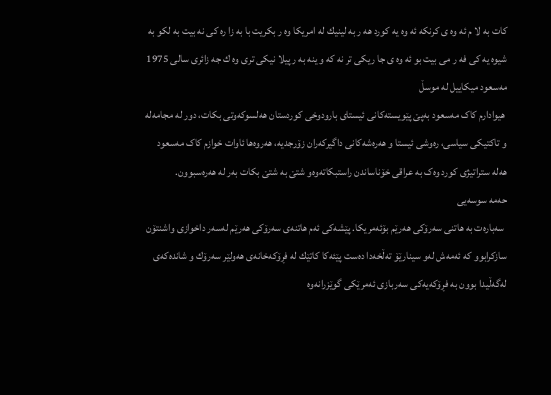كات به لا م ئه وه ى كرنكه ئه وه يه كورد هه ر به لينيك له امريكا وه ر بكريت با به زا ره كى نه بيت به لكو به شيوه يه كى فه ر مى بيت بو ئه وه ى جا ريكى تر نه كه و ينه به ر پيلا نيكى ترى وه ك جه زائرى سالى 1975
مه‌سعود میکاییل له‌ موسڵ
 هیوادارم کاک مه‌سعود به‌پێ پێویسته‌کانی ئیستای بارودوخی کوردستان هه‌لسوکه‌وتی بکات، دور له‌ مجامه‌له‌ و تاکتیکی سیاسی، ره‌وشی ئیستا و هه‌ره‌شه‌کانی داگیرکه‌ران زۆرجدیه‌، هه‌روه‌ها ئاوات خوازم کاک مه‌سعود هه‌له‌ ستراتیژی کورد وه‌ک به‌ عراقی خۆناساندن راستبکاته‌وه‌و شتێ به‌ شتێ بکات به‌ر له‌ هه‌ره‌سبوون.
حه‌مه‌ سوسه‌یی
 سه‌باره‌ت به‌ هاتنی سه‌رۆکی هه‌رێم بۆئه‌مریکا. پێشه‌کی ئه‌م هاتنه‌ی سه‌رۆکی هه‌رێم له‌سه‌ر داخوازی واشنتۆن سازکرابوو که‌ ئه‌مه‌ش له‌و سینارێۆ ته‌ڵخه‌دا ده‌ست پێئه‌کا کاتێك له‌ فڕۆکه‌خانه‌ی هه‌ولێر سه‌رۆك و شانده‌که‌ی له‌گه‌ڵیدا بوون به‌ فڕۆکه‌یه‌کی سه‌ربازی ئه‌مرێکی گوێزرانه‌وه‌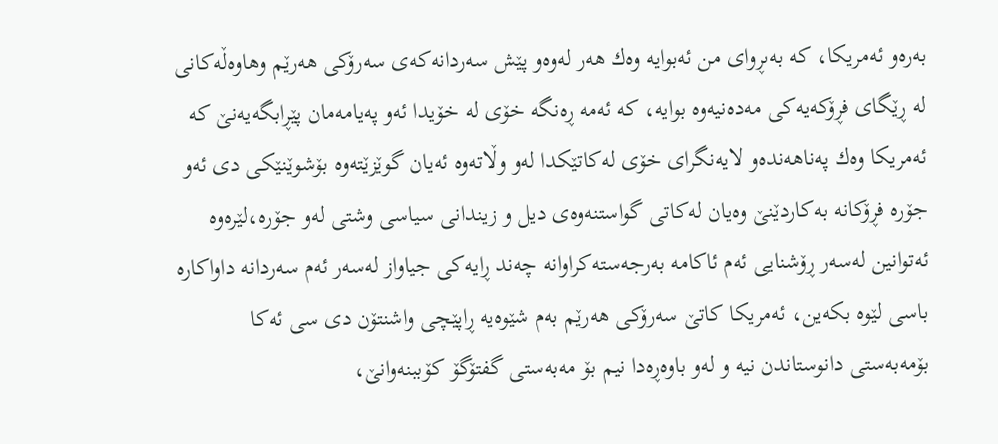به‌ره‌و ئه‌مریکا، که‌ به‌ىڕوای من ئه‌بوایه‌ وه‌ك هه‌ر له‌وه‌و پێش سه‌ردانه‌که‌ی سه‌رۆکی هه‌رێم وهاوه‌ڵه‌کانی له‌ ڕێگای فڕۆکه‌یه‌کی مه‌ده‌نیه‌وه‌ بوایه‌، که‌ ئه‌مه‌ ڕه‌نگه‌ خۆی له‌ خۆیدا ئه‌و په‌یامه‌مان پێڕابگه‌یه‌نێ که‌ ئه‌مریکا وه‌ك په‌ناهه‌نده‌و لایه‌نگرای خۆی له‌کاتێکدا له‌و وڵاته‌وه‌ ئه‌یان گوێزێته‌وه‌ بۆشوێنێکی دی ئه‌و جۆره‌ فڕۆکانه‌ به‌کاردێنێ وه‌یان له‌کاتی گواستنه‌وه‌ی دیل و زیندانی سیاسی وشتی له‌و جۆره‌،لێره‌وه‌ ئه‌توانین له‌سه‌ر ڕۆشنایی ئه‌م ئاکامه‌ به‌رجه‌سته‌کراوانه‌ چه‌ند ڕایه‌کی جیاواز له‌سه‌ر ئه‌م سه‌ردانه‌ داواکاره‌ باسی لێوه‌ بکه‌ین، ئه‌مریکا کاتێ سه‌رۆکی هه‌رێم به‌م شێوه‌یه‌ ڕاپێچی واشنتۆن دی سی ئه‌کا بۆمه‌به‌ستی دانوستاندن نیه‌ و له‌و باوه‌ڕه‌دا نیم بۆ مه‌به‌ستی گفتۆگۆ کۆببنه‌وانێ،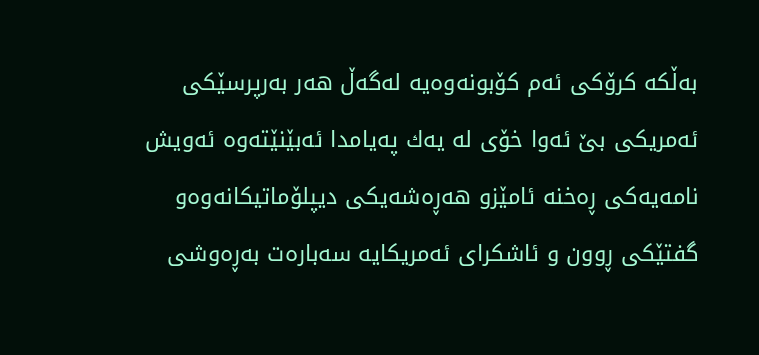به‌ڵکه‌ کرۆکی ئه‌م کۆبونه‌وه‌یه‌ له‌گه‌ڵ هه‌ر به‌رپرسێکی ئه‌مریکی بێ ئه‌وا خۆی له‌ یه‌ك په‌یامدا ئه‌بێنێته‌وه‌ ئه‌ویش نامه‌یه‌کی ڕه‌خنه‌ ئامێزو هه‌ڕه‌شه‌یکی دیپلۆماتیکانه‌وه‌و گفتێکی ڕوون و ئاشکرای ئه‌مریکایه‌ سه‌باره‌ت به‌ڕه‌وشی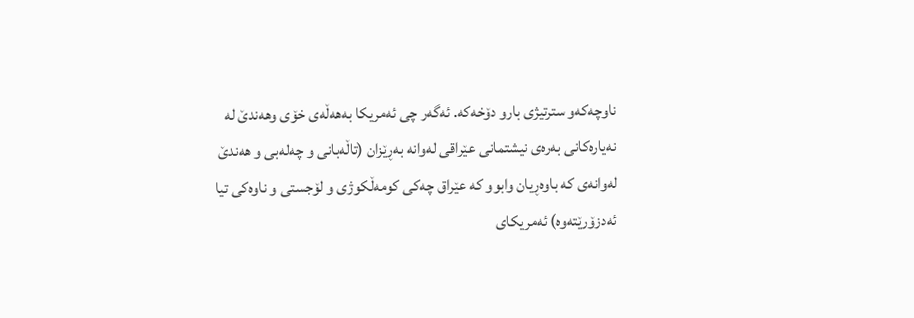ناوچه‌که‌و سترتیژی بارو دۆخه‌که‌. ئه‌گه‌ر چی ئه‌مریکا به‌هه‌ڵه‌ی خۆی وهه‌ندێ له‌ نه‌یاره‌کانی به‌ره‌ی نیشتمانی عێراقی له‌وانه‌ به‌ڕێزان (تاڵه‌بانی و چه‌له‌بی و هه‌ندێ له‌وانه‌ی که‌ باوه‌ڕیان وابوو که‌ عێراق چه‌کی کومه‌ڵکوژی و لۆجستی و ناوه‌کی تیا ئه‌دزۆرێته‌وه‌) ئه‌مریکای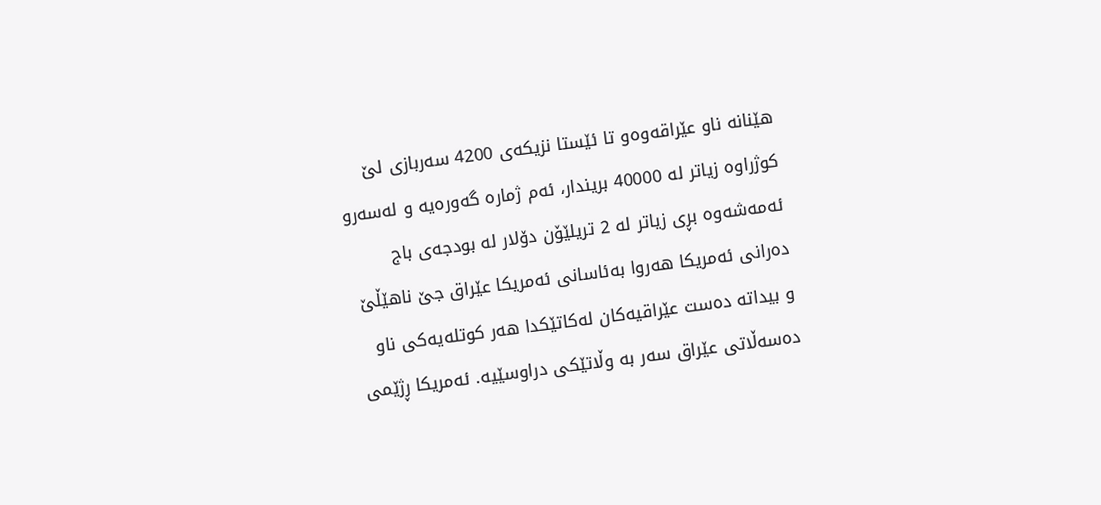هێنانه‌ ناو عێراقه‌وه‌و تا ئێستا نزیکه‌ی 4200 سه‌ربازی لێ کوژراوه‌ زیاتر له‌ 40000 بریندار، ئه‌م ژماره‌ گه‌وره‌یه‌ و له‌سه‌رو ئه‌مه‌شه‌وه‌ بڕی زیاتر له‌ 2 تریلێۆن دۆلار له‌ بودجه‌ی باج ده‌رانی ئه‌مریکا هه‌روا به‌ئاسانی ئه‌مریکا عێراق جێ ناهێڵێ و بیداته‌ ده‌ست عێراقیه‌کان له‌کاتێکدا هه‌ر کوتله‌یه‌کی ناو ده‌سه‌ڵاتی عێراق سه‌ر به‌ وڵاتێکی دراوسێیه‌. ئه‌مریکا ڕژێمی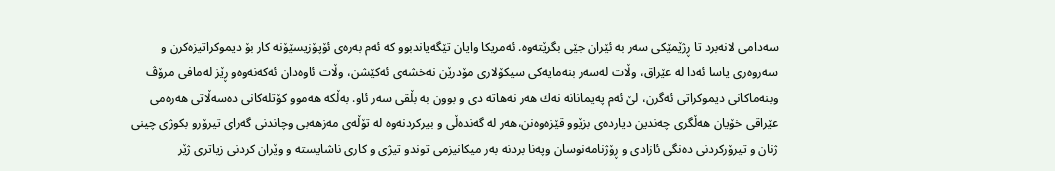سه‌دامی لانه‌برد تا ڕژێمێکی سه‌ر به‌ ئێران جێی بگرێته‌وه‌. ئه‌مریکا وایان تێگه‌یاندبوو که‌ ئه‌م به‌ره‌ی ئۆپۆزیسێۆنه‌ کار بۆ دیموکراتیزه‌کرن و سه‌روه‌ری یاسا ئه‌دا له‌ عێراق، وڵات له‌سه‌ر بنه‌مایه‌کی سیکۆلاری مۆدرێن نه‌خشه‌ی ئه‌کێشن، وڵات ئاوه‌دان ئه‌که‌نه‌وه‌و ڕێز له‌مافی مرۆڤ وبنه‌ماکانی دیموکراتی ئه‌گر‌ن، لێ ئه‌م په‌یمانانه‌ نه‌ك هه‌ر نه‌هاته‌ دی و بوون به‌ بڵقی سه‌ر ئاو. به‌ڵکه‌ هه‌موو کۆتله‌کانی ده‌سه‌ڵاتی هه‌ره‌می عێراقی خۆیان هه‌ڵگری چه‌ندین دیارده‌ی بزێوو قێزه‌وه‌نن،هه‌ر له‌ گه‌نده‌ڵی و بیرکردنه‌وه‌ له‌ تۆڵه‌ی مه‌زهه‌بی وچاندنی گه‌رای تیرۆرو بکوژی چینی ژنان و تیرۆرکردنی ده‌نگی ئازادی و ڕۆژنامه‌نوسان وپه‌نا بردنه‌ به‌ر میکانیزمی توندو تیژی و کاری ناشایسته‌ و وێران کردنی زیاتری ژێر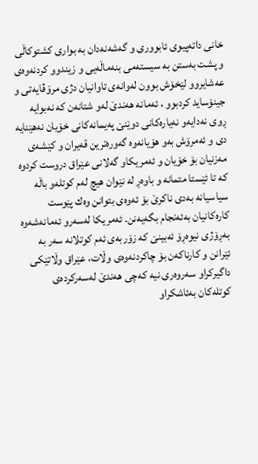خانی داته‌پیوی ئابووری و گه‌شه‌نه‌دان به‌ بواری کشتوکاڵی و پشت به‌ستن به‌ سیسته‌می بنه‌ماڵه‌یی و زیندوو کردنه‌وه‌ی عه‌شایروو لێخۆش بوون له‌وانه‌ی تاوانیان دژی مرۆڤایه‌تی و جینۆساید کردبوو ، ئه‌مانه‌ هه‌ندێ له‌و شتانه‌ن که‌ نه‌بوایه‌ ڕوی نه‌دایه‌و نه‌یاره‌کانی دوێنێ په‌یمانه‌کانی خۆیان نه‌هێنایه‌ دی و ئه‌مرۆش به‌و هۆیانه‌وه‌ گه‌وره‌ترین قه‌یران و کێشه‌ی مه‌زنیان بۆ خۆیان و ئه‌مریکاو گه‌لانی عێراق دروست کردوه‌ که‌ تا ئێستا متمانه‌ و باوه‌ڕ له‌ نێوان هیچ له‌م کوتله‌و باڵه‌ سیاسیانه‌ به‌دی ناکرێ بۆ ئه‌وه‌ی بتوانن وه‌ك پێوست کاره‌کانیان به‌ئه‌نجام بگه‌یه‌نن. ئه‌مریکا له‌سه‌رو ئه‌مانه‌شه‌وه‌ به‌ڕۆژی نیوه‌ڕۆ ئه‌بینێ که‌ زۆربه‌ی ئه‌م کوتلانه‌ سه‌ر به‌ ئێرانن و کارناکه‌ن بۆ چاکردنه‌وه‌ی وڵات، عێراق وڵاتێکی داگیرکراو سه‌روه‌ری نیه‌ که‌چی هه‌ندێ له‌سه‌رکرده‌ی کوتله‌کان به‌ئاشکراو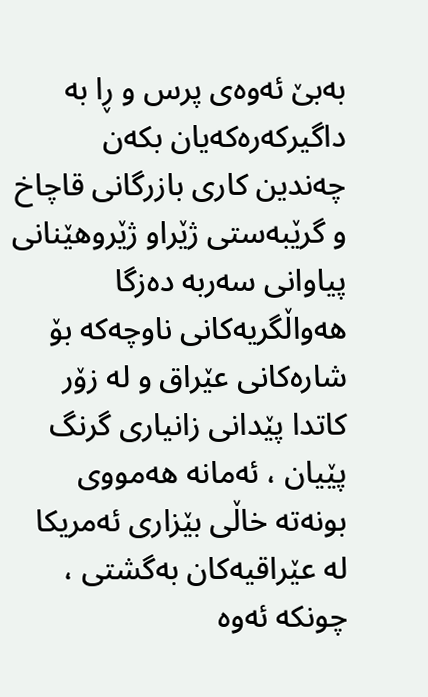به‌بێ ئه‌وه‌ی پرس و ڕا به‌ داگیرکه‌ره‌که‌یان بکه‌‌ن چه‌ندین کاری بازرگانی قاچاخ و گرێبه‌ستی ژێراو ژێروهێنانی پیاوانی سه‌ربه‌ ده‌زگا هه‌واڵگریه‌کانی ناوچه‌که‌ بۆ شاره‌کانی عێراق و له‌ زۆر کاتدا پێدانی زانیاری گرنگ پێیان ، ئه‌مانه‌ هه‌مووی بونه‌ته‌ خاڵی بێزاری ئه‌مریکا له‌ عێراقیه‌کان به‌گشتی ، چونکه‌ ئه‌وه‌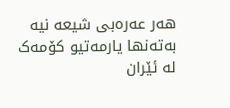هه‌ر عه‌ره‌بی شیعه‌ نیه‌ به‌ته‌نها یارمه‌تیو کۆمه‌ک له‌ ئێران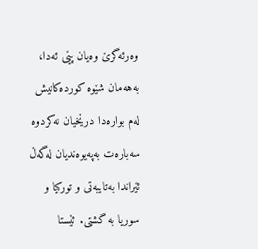وه‌رئه‌گرێ وه‌یان پێی ئه‌دا، به‌هه‌مان شێوه‌ کورده‌کانیش له‌م بواره‌دا درێخیان نه‌کردوه‌ سه‌باره‌ت به‌په‌یوه‌ندیان له‌گه‌ڵ ئێراندا به‌تایبه‌تی و تورکیا و سوریا به‌ گشتی. ئێستا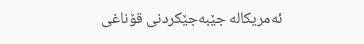ئه‌مریکاله‌ جێبه‌جێکردنی قۆناغی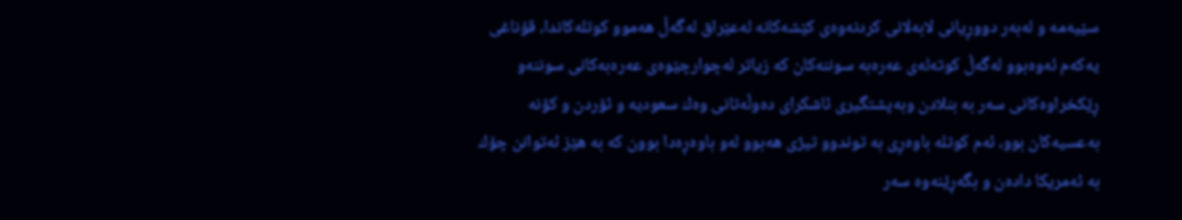سێیه‌مه‌ و له‌به‌ر دووڕیانی لابه‌لانی کردنه‌وه‌ی کێشه‌کانه‌ له‌عێراق له‌گه‌ڵ هه‌موو کوتله‌کاندا، قۆناغی یه‌که‌م ئه‌وه‌بوو له‌گه‌ڵ کوته‌له‌ی عه‌ره‌به‌ سوننه‌کان که‌ زیاتر له‌چوارچێوه‌ی عه‌ره‌به‌کانی سوننه‌و ڕێکخراوه‌کانی سه‌ر به‌ بنلادن وبه‌پشتگیری ئاشکرای ده‌وڵه‌تانی وه‌ك سعودیه‌ و ئۆردن و کۆنه‌ به‌عسیه‌کان بوو، ئه‌م کوتله‌ باوه‌ڕی به‌ توندوو تیژی هه‌بوو له‌و باوه‌ڕه‌دا بوون که‌ به‌ هێز ئه‌توانن چۆك به‌ ئه‌مریکا داده‌ن و بگه‌ڕێنه‌وه‌ سه‌ر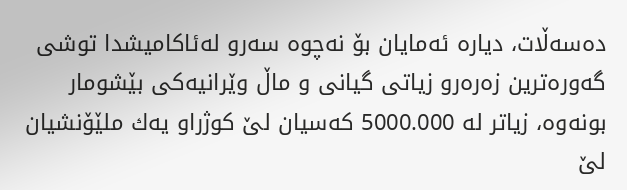ده‌سه‌ڵات، دیاره‌ ئه‌مایان بۆ نه‌چوه‌ سه‌رو له‌ئاکامیشدا توشی گه‌وره‌ترین زه‌ره‌رو زیاتی گیانی و ماڵ وێرانیه‌کی بێشومار بونه‌وه‌، زیاتر له‌ 5000.000 که‌سیان لێ کوژراو یه‌ك ملێۆنشیان لێ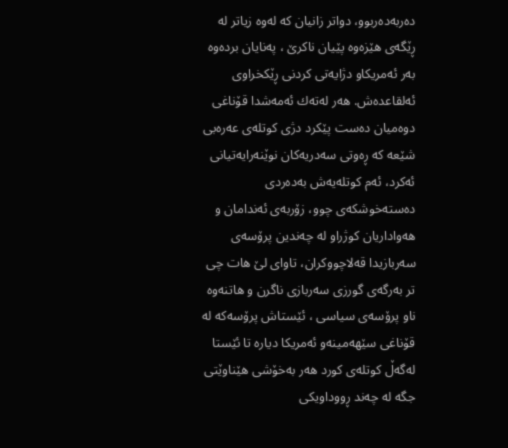ده‌ربه‌ده‌ربوو، دواتر زانیان که‌ له‌وه‌ زیاتر له‌ ڕێگه‌ی هێزه‌وه‌ پێیان ناکرێ ، په‌نایان برده‌وه‌ به‌ر ئه‌مریکاو دژایه‌تی کردنی ڕێکخراوی ئه‌لقاعده‌ش. هه‌ر له‌ته‌ك ئه‌مه‌شدا قۆناغی دوه‌میان ده‌ست پێکرد دژی کوتله‌ی عه‌ره‌بی شێعه‌ که‌ ڕه‌وتی سه‌دریه‌کان نوێنه‌رایه‌تیانی ئه‌کرد، ئه‌م کوتله‌یه‌ش به‌ده‌ردی ده‌سته‌خوشکه‌ی چوو، زۆربه‌ی ئه‌ندامان و هه‌واداریان کوژراو له‌ چه‌ندین پرۆسه‌ی سه‌ربازیدا قه‌لاچووکران، تاوای لێ هات چی تر به‌رگه‌ی گورزی سه‌ربازی ناگرن و هاتنه‌وه‌ ناو پرۆسه‌ی سیاسی ،‌ ئێستاش پرۆسه‌که‌ له‌ قۆناغی سێهه‌مینه‌و ئه‌مریکا دیاره‌ تا ئێستا له‌گه‌ڵ کوتله‌ی کورد هه‌ر به‌خۆشی هێناوێتی جگه‌ له‌ چه‌ند ڕووداویکی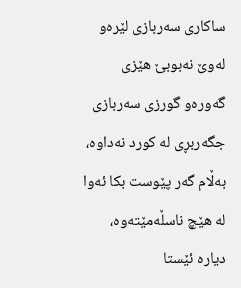ساکاری سه‌ربازی لێره‌و له‌وێ نه‌بوبێ هێزی گه‌وره‌و گورزی سه‌ربازی جگه‌ربڕی له‌ کورد نه‌داوه‌، به‌ڵام گه‌ر پێوست بکا ئه‌وا له‌ هێچ ناسڵه‌مێته‌وه‌، دیاره‌ ئێستا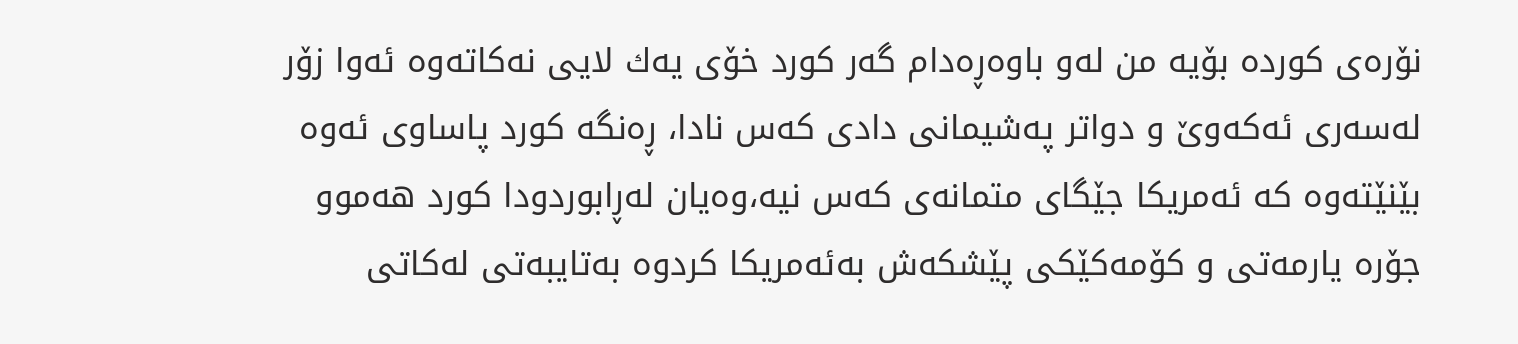نۆره‌ی کورده‌ بۆیه‌ من له‌و باوه‌ڕه‌دام گه‌ر کورد خۆی یه‌ك لایی نه‌کاته‌وه‌ ئه‌وا زۆر له‌سه‌ری ئه‌که‌وێ و دواتر په‌شیمانی دادی که‌س نادا، ڕه‌نگه‌ کورد پاساوی ئه‌وه‌ بێنێته‌وه‌ که‌ ئه‌مریکا جێگای متمانه‌ی که‌س نیه‌،وه‌یان له‌ڕابوردودا کورد هه‌موو جۆره‌ یارمه‌تی و کۆمه‌کێکی پێشکه‌ش به‌ئه‌مریکا کردوه‌ به‌تایبه‌تی له‌کاتی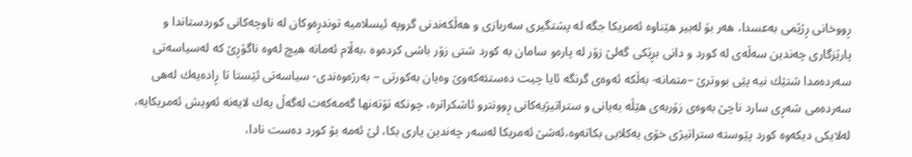ڕووخانی ڕژێمی به‌عسدا، هه‌ر بۆ له‌بیر هێناوه‌ ئه‌مریکا جگه‌ له‌ پشتگیری سه‌ربازی و هه‌ڵکه‌ندنی گروپه‌ ئیسلامیه‌ توندڕه‌وکان له‌ ناوچه‌کانی کوردستاندا و پارێزگاری چه‌ندین سه‌ڵه‌ی له‌ کورد و دانی بڕێکی گه‌لێ زۆر له‌ پاره‌و سامان به‌ کورد شتی زۆر باشی کرده‌وه‌ ،به‌ڵام ئه‌مانه‌ هیچ له‌وه‌ ناگۆڕێ که‌ له‌سیاسه‌تی سه‌رده‌مدا شتێك نیه‌ پێی بووترێ –متمانه‌- به‌ڵکه‌ ئه‌وه‌ی گرنگه‌ ئایا چیت ده‌ستئه‌که‌وێ وه‌یان به‌کورتی – به‌رژه‌وه‌ندی- سیاسه‌تی ئێستا تا ڕاده‌یه‌ك له‌هی سه‌رده‌می شه‌ڕی سارد ناچێ به‌وه‌ی زۆربه‌ی هێڵه‌ به‌یانی و ستراتیژیه‌کانی ڕوونترو ئاشکراتره‌، چونکه‌ تۆته‌نها گه‌مه‌که‌ت له‌گه‌ڵ یه‌ك لایه‌نه‌ ئه‌ویش ئه‌مریکایه‌، له‌لایکی دیکه‌وه‌ کورد پێوسته‌ ستراتیژی خۆی یه‌کلایی بکاته‌وه‌،ئه‌شێ ئه‌مریکا له‌سه‌ر چه‌ندین یاری بکا، لێ ئه‌مه‌ بۆ کورد ده‌ست نادا،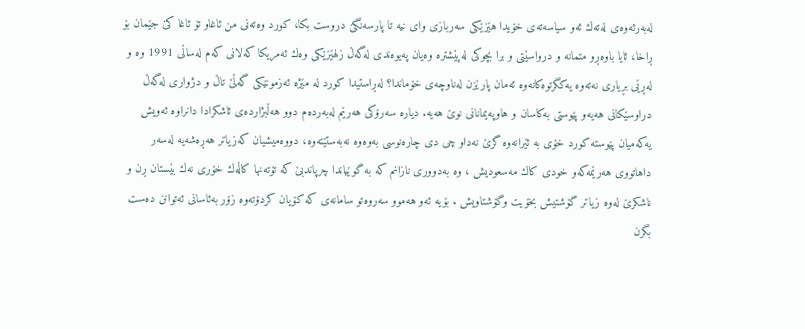له‌به‌رئه‌وه‌ی له‌ته‌ك ئه‌و سیاسه‌ته‌ی خۆیدا هێزێکی سه‌ربازی وای نیه‌ تا پارسه‌نگێ دروست بکا، کورد وه‌ته‌نی من ئاغاو تۆ ئاغا کێ جێمان بۆ ڕاخا، ئایا باوه‌ڕو متمانه‌ و درواسێتی و برا بچوکی له‌پێشتره‌ وه‌یان په‌یوه‌ندی له‌گه‌ڵ زلهێزێکی وه‌ك ئه‌مریکا که‌لانی که‌م له‌ساڵی 1991 وه و له‌ڕێی بڕیاری نه‌ته‌وه‌ یه‌کگرتوه‌کانه‌وه‌ ئه‌مان پارێزن له‌ناوچه‌ی خۆماندا؟ له‌ڕاستیدا کورد له‌ مێژه‌ ئه‌زمونێکی گه‌ڵێ تاڵ و دژواری له‌گه‌ڵ دراوسێکانی هه‌یه‌و پێوستی به‌کاسان و هاوپه‌یمانانی نوێ هه‌یه‌. دیاره‌ سه‌رۆکی هه‌رێم له‌به‌رده‌م دوو هه‌ڵبژارده‌ی ئاشکرادا دانراوه‌ ئه‌ویش یه‌که‌میان پێوسته‌ کورد خۆی به‌ ئێرانه‌وه‌ گرێ نه‌داو چی دی چاره‌نوسی به‌وه‌وه‌ نه‌به‌ستێته‌وه‌، دووه‌میشیان که‌زیاتر هه‌ڕه‌شه‌یه‌ له‌سه‌ر داهاتووی هه‌رێمه‌که‌و خودی کاك مه‌سعودیش ، وه‌ به‌دووری نازانم که‌ به‌ گوێیاندا چرپاندبێ که‌ تۆته‌نها کاڵه‌ك خۆری نه‌ك بێستان ڕن و ناشکرێ له‌وه‌ زیاتر گۆشتیش بخۆیت وگۆشتاویش . بۆیه‌‌ ئه‌و هه‌موو سه‌روه‌تو سامانه‌ی که‌ کۆیان کردۆته‌وه‌ زۆر به‌ئاسانی ئه‌توانن ده‌ست بگرن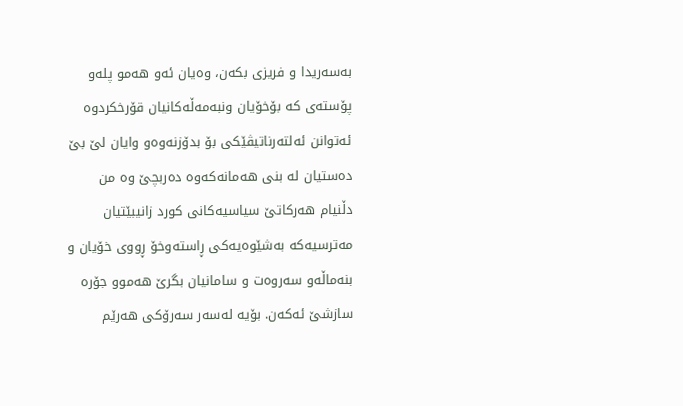به‌سه‌ریدا و فریزی بکه‌ن، وه‌یان ئه‌و هه‌مو پله‌و پۆسته‌ی که‌ بۆخۆیان ونبه‌مه‌ڵه‌کانیان قۆرخکردوه‌ ئه‌توانن ئه‌لته‌رناتیڤێکی بۆ بدۆزنه‌وه‌و وایان لێ بێ ده‌ستیان له‌ بنی هه‌مانه‌که‌وه‌ ده‌ربچێ وه‌ من دڵنیام هه‌رکاتێ سیاسیه‌کانی کورد زانیبێتیان مه‌ترسیه‌که‌ به‌شێوه‌یه‌کی ڕاسته‌وخۆ ڕووی خۆیان و بنه‌ماڵه‌و سه‌روه‌ت و سامانیان بگرێ هه‌موو جۆره‌ سازشێ ئه‌که‌ن. بۆیه‌ له‌سه‌ر سه‌رۆکی هه‌رێم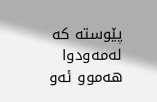پێوسته‌ که‌ له‌مه‌ودوا هه‌موو ئه‌و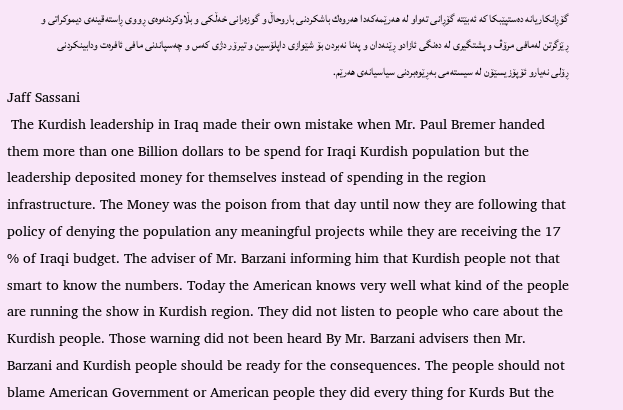گۆڕانکاریانه‌ ده‌ستپێبکا که‌ ئه‌بێته‌ گۆڕانی ته‌واو له‌ هه‌رێمه‌که‌دا هه‌روه‌ك باشکردنی باروحاڵ و گوزه‌رانی خه‌ڵکی و بڵاوکردنه‌وه‌ی ڕووی ڕاسته‌قینه‌ی دیموکراتی و ڕێزگرتن له‌مافی مرۆڤ و پشتگیری له‌ ده‌نگی ئازادو ڕێنه‌دان و په‌نا نه‌بردن بۆ شێوازی داپلۆسین و تیرۆر دژی که‌س و چه‌سپاندنی مافی ئافره‌ت ودابینکردنی ڕۆلی نه‌یارو ئۆپۆزیسێۆن له‌ سیسته‌می به‌ڕێوه‌بردنی سیاسیانه‌ی هه‌رێم.
Jaff Sassani
 The Kurdish leadership in Iraq made their own mistake when Mr. Paul Bremer handed them more than one Billion dollars to be spend for Iraqi Kurdish population but the leadership deposited money for themselves instead of spending in the region infrastructure. The Money was the poison from that day until now they are following that policy of denying the population any meaningful projects while they are receiving the 17 % of Iraqi budget. The adviser of Mr. Barzani informing him that Kurdish people not that smart to know the numbers. Today the American knows very well what kind of the people are running the show in Kurdish region. They did not listen to people who care about the Kurdish people. Those warning did not been heard By Mr. Barzani advisers then Mr. Barzani and Kurdish people should be ready for the consequences. The people should not blame American Government or American people they did every thing for Kurds But the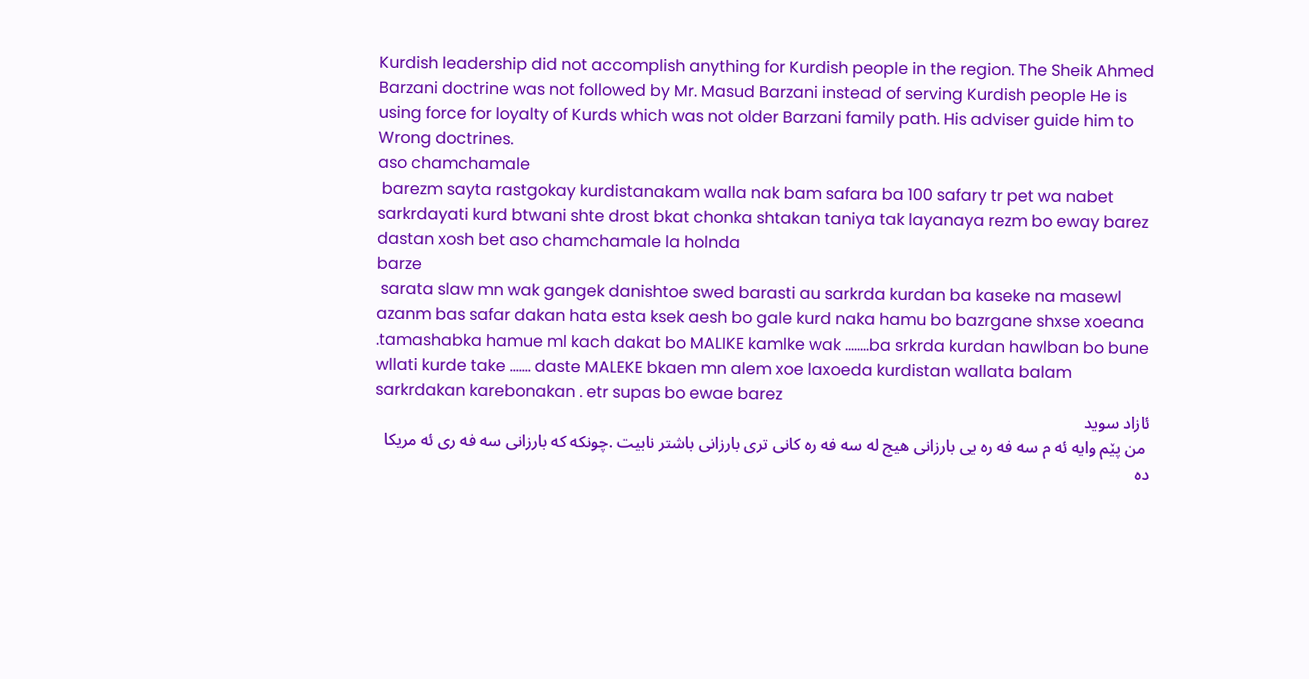Kurdish leadership did not accomplish anything for Kurdish people in the region. The Sheik Ahmed Barzani doctrine was not followed by Mr. Masud Barzani instead of serving Kurdish people He is using force for loyalty of Kurds which was not older Barzani family path. His adviser guide him to Wrong doctrines.
aso chamchamale
 barezm sayta rastgokay kurdistanakam walla nak bam safara ba 100 safary tr pet wa nabet sarkrdayati kurd btwani shte drost bkat chonka shtakan taniya tak layanaya rezm bo eway barez dastan xosh bet aso chamchamale la holnda
barze
 sarata slaw mn wak gangek danishtoe swed barasti au sarkrda kurdan ba kaseke na masewl azanm bas safar dakan hata esta ksek aesh bo gale kurd naka hamu bo bazrgane shxse xoeana .tamashabka hamue ml kach dakat bo MALIKE kamlke wak ........ba srkrda kurdan hawlban bo bune wllati kurde take ....... daste MALEKE bkaen mn alem xoe laxoeda kurdistan wallata balam sarkrdakan karebonakan . etr supas bo ewae barez
ئازاد سوید
 من پێم وایه ئه م سه فه ره یی بارزانی هیج له سه فه ره كانی تری بارزانی باشتر نابیت .چونكه كه بارزانی سه فه ری ئه مریكا ده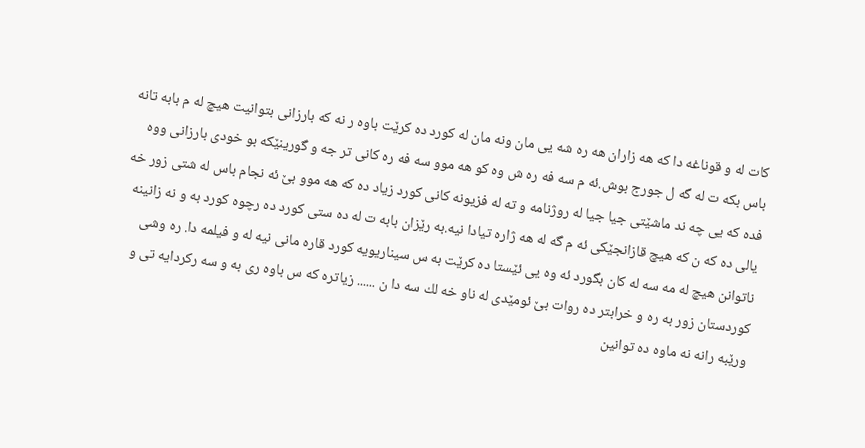كات له و قوناغه دا كه هه زاران هه ره شه یی مان ونه مان له كورد ده كرێت باوه ر نه كه بارزانی بتوانیت هیچ له م بابه تانه باس بكه ت له گه ل جورج بوش.ئه م سه فه ره ش وه كو هه موو سه فه ره كانی تر جه و گورینێكه بو خودی بارزانی ووه فده كه یی چه ند ماشێتی جیا جیا له روژنامه و ته له فزیونه كانی كورد زیاد ده كه هه موو بێ ئه نجام باس له شتی زور خه یالی ده كه ن كه هیچ قازانجێكی ئه م گه له هه ژاره تیادا نیه.به رێزان بابه ت له ده ستی كورد ده رچوه كورد به و نه زانینه ناتوانن هیچ له مه سه له كان بگورد ئه وه یی ئێستا ده كرێت به س سیناریویه كورد قاره مانی نیه له و فیلمه دا. ره وشی كوردستان زور به ره و خرابتر ده روات بێ ئومێدی له ناو خه لك سه دا ن ...... زیاتره كه س باوه ری به و سه ركردایه تی و ورێبه رانه نه ماوه ده توانین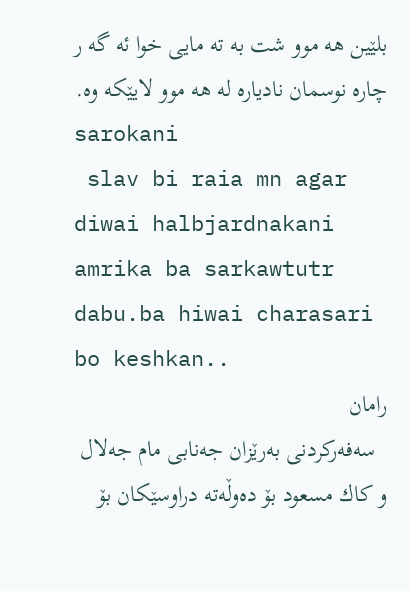بلێین هه موو شت به ته مایی خوا ئه گه ر چاره نوسمان نادیاره له هه موو لایێكه وه.
sarokani
 slav bi raia mn agar diwai halbjardnakani amrika ba sarkawtutr dabu.ba hiwai charasari bo keshkan..
رامان
  سه‌فه‌ركردنی‌ به‌رێزان جه‌نابی‌ مام جه‌لال و كاك مسعود بۆ ده‌وڵه‌ته‌ دراوسێكان بۆ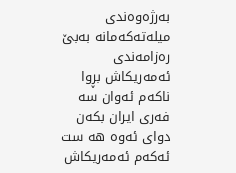به‌رژه‌وه‌ندی‌ میله‌ته‌كه‌مانه‌ به‌بێ‌ ره‌زامه‌ندی‌ ئه‌مه‌ریكاش بڕوا ناكه‌م ئه‌وان سه‌ فه‌ری‌ ایران بكه‌ن دوای‌ ئه‌وه‌ هه‌ ست ئه‌كه‌م ئه‌مه‌ریكاش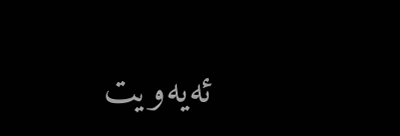ئه‌یه‌ویت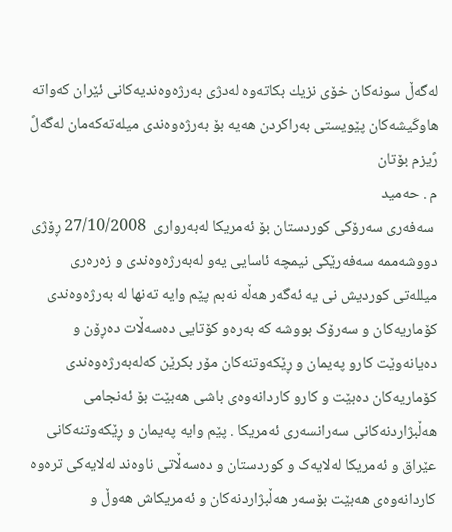له‌گه‌ڵ سونه‌كان خۆی‌ نزیك بكاته‌وه‌ له‌دژی‌ به‌رژه‌وه‌ندیه‌كانی‌ ئێران كه‌واته‌ هاوكَیشه‌كان پێویستی‌ به‌راكردن هه‌یه‌ بۆ به‌رژه‌وه‌ندی‌ میله‌ته‌كه‌مان له‌گه‌لً رًیزم بۆتان
م . حه‌مید
 سه‌فه‌ری سه‌رۆکی کوردستان بۆ ئه‌مریکا له‌به‌رواری ‌ 27/10/2008 ڕۆژی دووشه‌ممه‌ سه‌فه‌رێکی نیمچه‌ ئاسایی یه‌و له‌به‌رژه‌وه‌ندی و زه‌ره‌ری میلله‌تی کوردیش نی یه‌ ئه‌گه‌ر هه‌ڵه‌ نه‌بم پێم وایه‌ ته‌نها له‌ به‌رژه‌وه‌ندی کۆماریه‌کان و سه‌رۆک بووشه‌ كه‌ به‌ره‌و كۆتایی ده‌سه‌ڵات ده‌ڕۆن و ده‌یانه‌وێت کارو په‌یمان و ڕێکه‌وتنه‌کان مۆر بکرێن که‌له‌به‌رژه‌وه‌ندی کۆماریه‌کان ده‌بێت و کارو ‌کاردانه‌وه‌ی باشی هه‌بێت بۆ ئه‌نجامی هه‌ڵبژاردنه‌کانی سه‌رانسه‌ری ئه‌مریکا . پێم وایه‌ په‌یمان و ڕێکه‌وتنه‌کانی عێراق و ئه‌مریکا له‌لایه‌ک و کوردستان و ده‌سه‌ڵاتی ناوه‌ند له‌لایه‌کی تره‌وه‌ کاردانه‌وه‌ی هه‌بێت بۆسه‌ر هه‌ڵبژاردنه‌کان و ئه‌مریکاش هه‌وڵ و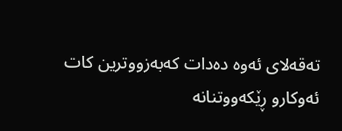ته‌قه‌لای ئه‌وه‌ ده‌دات که‌به‌زووترین کات ئه‌وکارو ڕێکه‌ووتنانه‌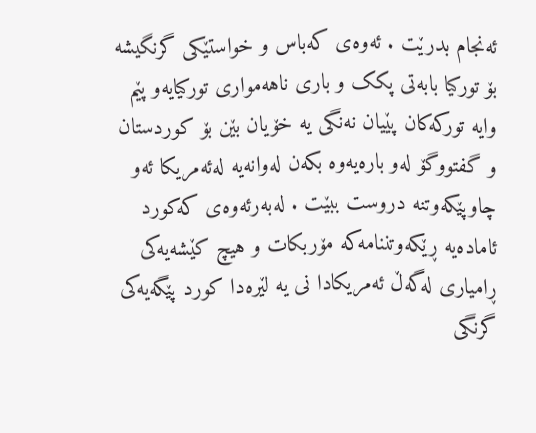ئه‌نجام بدرێت . ئه‌وه‌ی که‌باس و خواستێکی گرنگیشه‌ بۆ تورکیا بابه‌تی پکک و باری ناهه‌مواری تورکیایه‌و پێم وایه‌ تورکه‌کان پێیان نه‌نگی یه‌ خۆیان بێن بۆ کوردستان و گفتووگۆ له‌و باره‌یه‌وه‌ بکه‌ن له‌وانه‌یه‌ له‌ئه‌مریکا ئه‌و چاوپێکه‌وتنه‌ دروست ببێت . له‌به‌رئه‌وه‌ی که‌کورد ئاماده‌یه‌ ڕێکه‌وتننامه‌که‌ مۆربکات و هیچ کێشه‌یه‌کی ڕامیاری له‌گه‌ڵ ئه‌مریکادا نی یه‌ لێره‌دا کورد پێگه‌یه‌کی گرنگی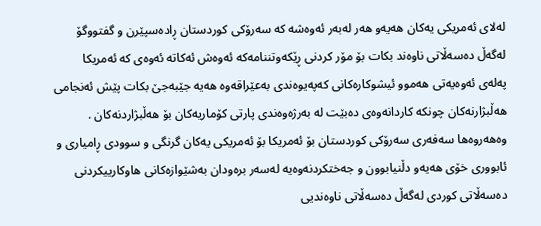له‌لای ئه‌مریکی یه‌کان هه‌یه‌و هه‌ر له‌به‌ر ئه‌وه‌شه‌ که‌ سه‌رۆکی کوردستان ڕاده‌سپێرن و گفتووگۆ له‌گه‌ڵ ده‌سه‌ڵاتی ناوه‌ند بکات بۆ مۆر کردنی ڕێکه‌وتننامه‌که‌ ئه‌وه‌ش ئه‌کاته‌ ئه‌وه‌ی که‌ ئه‌مریکا په‌له‌ی ئه‌وه‌یه‌تی هه‌موو ئیشوکاره‌کانی که‌په‌یوه‌ندی به‌عێراقه‌وه‌ هه‌یه‌ جێبه‌جێ بکات پێش ئه‌نجامی هه‌ڵبژارنه‌کان چونکه‌ کاردانه‌وه‌ی ده‌بێت له‌ ‌به‌رژه‌وه‌ندی پارتی کۆماریه‌کان بۆ هه‌ڵبژاردنه‌کان . وه‌هه‌روه‌ها سه‌فه‌ری سه‌رۆکی کوردستان بۆ ئه‌مریکا بۆ ئه‌مریکی یه‌کان گرنگی و سوودی ڕامیاری و ئابووری خۆی هه‌یه‌و دڵنیابوون و جه‌ختكردنه‌وه‌یه‌ له‌سه‌ر بره‌ودان به‌شێوازه‌كانی هاوكارییكردنی ده‌سه‌ڵاتی كوردی له‌گه‌ڵ ده‌سه‌ڵاتی ناوه‌ندیی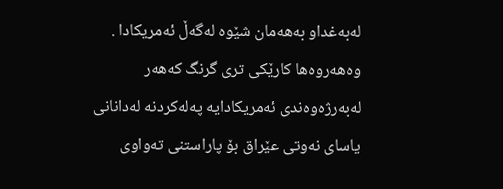له‌به‌غداو به‌هه‌مان شێوه‌ له‌گه‌ڵ ئه‌مریکادا . وه‌هه‌روه‌ها کارێکی تری گرنگ که‌هه‌ر له‌به‌رژه‌وه‌ندی ئه‌مریکادایه‌ په‌له‌كردنه‌ له‌دانانی یاسای نه‌وتی عێراق بۆ پاراستنی ته‌واوی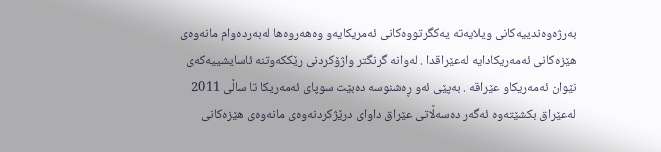به‌رژه‌وه‌ندییه‌کانی ویلایه‌ته‌ یه‌کگرتووه‌کانی ئه‌مریکایه‌و وه‌هه‌روه‌ها له‌به‌رده‌وام مانه‌وه‌ی هێزه‌كانی ئه‌مه‌ریكادایه‌ له‌عێراقدا . له‌وانه‌ گرنگتر واژۆكردنی رێككه‌وتنه‌ ئاسایشییه‌كه‌ی نێوان ئه‌مه‌ریكا‌و عێراقه‌ . به‌پێی‌ ئه‌و ڕه‌شنوسه‌ ده‌بێت سوپای‌ ئه‌مه‌ریكا تا ساڵی‌ 2011 له‌عێراق بكشێته‌وه‌ ئه‌گه‌ر ده‌سه‌ڵاتی عێراق داوای‌ درێژكردنه‌وه‌ی‌ مانه‌وه‌ی‌ هێزه‌كانی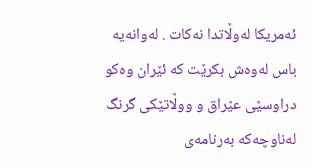ئه‌مریكا له‌وڵاتدا نه‌كات . له‌وانه‌یه‌ باس له‌وه‌ش بکرێت که‌ ئێران وه‌کو دراوسێی عێراق و ووڵاتێکی گرنگ له‌ناوچه‌که‌ به‌رنامه‌ی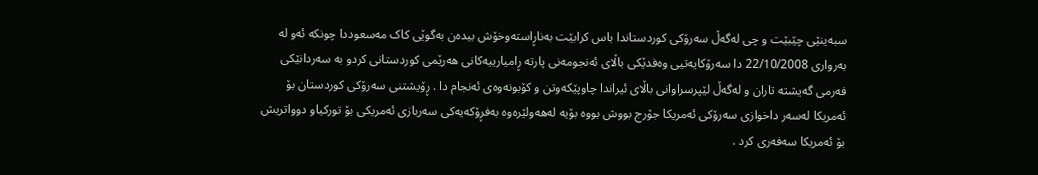سبه‌ینێی چێبێت و چی له‌گه‌ڵ سه‌رۆکی کوردستاندا باس کرابێت به‌ناڕاسته‌وخۆش بیده‌ن به‌گوێی کاک مه‌سعوددا چونکه‌ ئه‌و له‌ به‌رواری 22/10/2008 دا سه‌‌رۆكایه‌‌تیی‌ وه‌‌فدێكی‌ باڵای ئه‌نجومه‌نی پارته‌ ڕامیارییه‌کانی هه‌رێمی كوردستانی کردو به‌‌ سه‌‌ردانێكی‌ فه‌رمی‌ گه‌‌یشته‌‌ تاران‌ و له‌گه‌ڵ لێپرسراوانی باڵای ئیراندا چاوپێکه‌وتن و کۆبونه‌وه‌ی ئه‌نجام دا . ڕۆیشتنی سه‌رۆکی کوردستان بۆ ئه‌مریکا له‌سه‌ر داخوازی سه‌رۆکی ئه‌مریکا جۆرج بووش بووه‌ بۆیه‌ له‌هه‌و‌لێره‌وه‌ به‌فڕۆکه‌یه‌کی سه‌ربازی ئه‌مریکی بۆ تورکیاو دوواتریش بۆ ئه‌مریکا سه‌فه‌ری کرد .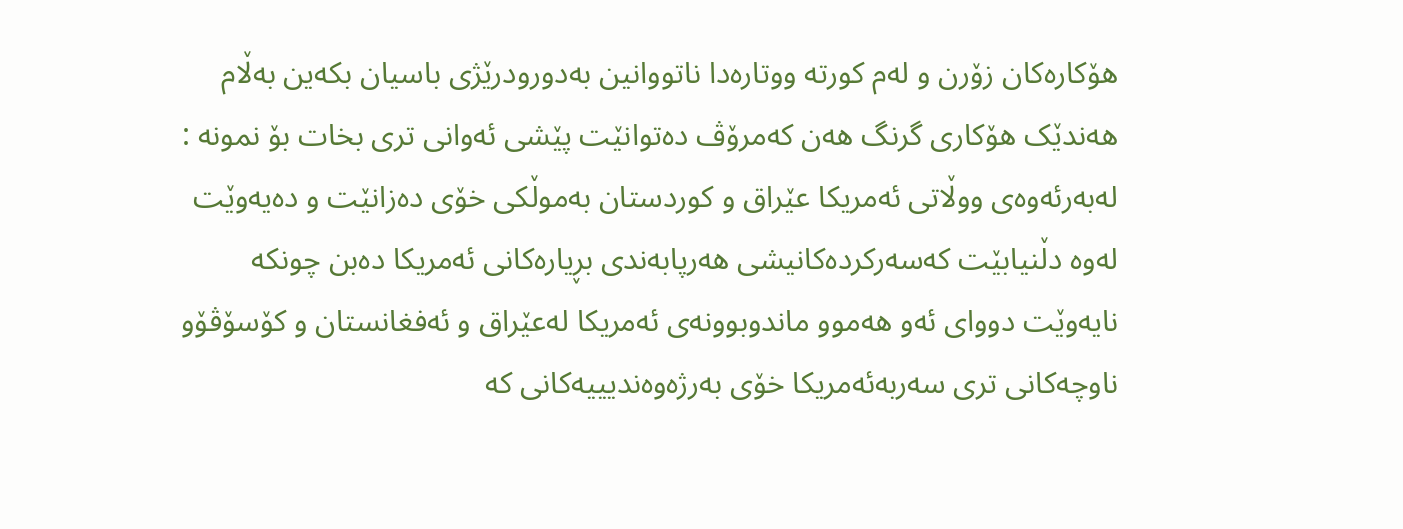هۆکاره‌کان زۆرن و له‌م کورته‌ ووتاره‌دا ناتووانین به‌دورودرێژی باسیان بکه‌ین به‌ڵام هه‌ندێک هۆکاری گرنگ هه‌ن که‌مرۆڤ ده‌توانێت پێشی ئه‌وانی تری بخات بۆ نمونه‌ : له‌به‌رئه‌وه‌ی ووڵاتی ئه‌مریکا عێراق و کوردستان به‌موڵکی خۆی ده‌زانێت و ده‌یه‌وێت له‌وه‌ دڵنیابێت که‌سه‌رکرده‌کانیشی هه‌رپابه‌ندی بڕیاره‌کانی ئه‌مریکا ده‌بن چونکه‌ نایه‌وێت دووای ئه‌و هه‌موو ماندوبوونه‌ی ئه‌مریکا له‌عێراق و ئه‌فغانستان و کۆسۆڤۆو ناوچه‌کانی تری سه‌ربه‌ئه‌مریکا خۆی به‌رژه‌وه‌ندیییه‌کانی که‌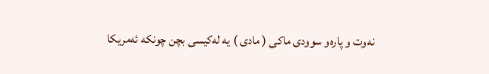نه‌وت و پاره‌و سوودی ماکی ( مادی ) یه‌ له‌کیسی بچن چونکه‌ ئه‌مریکا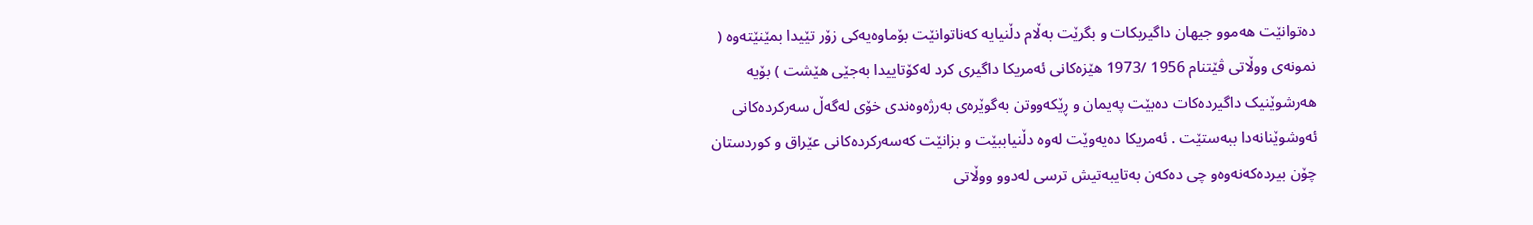ده‌توانێت هه‌موو جیهان داگیربکات و بگرێت به‌ڵام دڵنیایه‌ که‌ناتوانێت بۆماوه‌یه‌کی زۆر تێیدا بمێنێته‌وه ( نمونه‌ی ووڵاتی ڤێتنام 1956 /1973 هێزه‌کانی ئه‌مریکا داگیری کرد له‌کۆتاییدا به‌جێی هێشت ) بۆیه‌ هه‌رشوێنیک داگیرده‌کات ده‌بێت په‌یمان و ڕێکه‌ووتن به‌گوێره‌ی به‌رژه‌وه‌ندی خۆی له‌گه‌ڵ سه‌رکرده‌کانی ئه‌وشوێنانه‌دا‌ ببه‌ستێت . ئه‌مریکا ده‌یه‌وێت له‌وه‌ دڵنیاببێت و بزانێت که‌سه‌رکرده‌کانی عێراق و کوردستان چۆن بیرده‌که‌نه‌وه‌و چی ده‌که‌ن به‌تایبه‌تیش ترسی له‌دوو ووڵاتی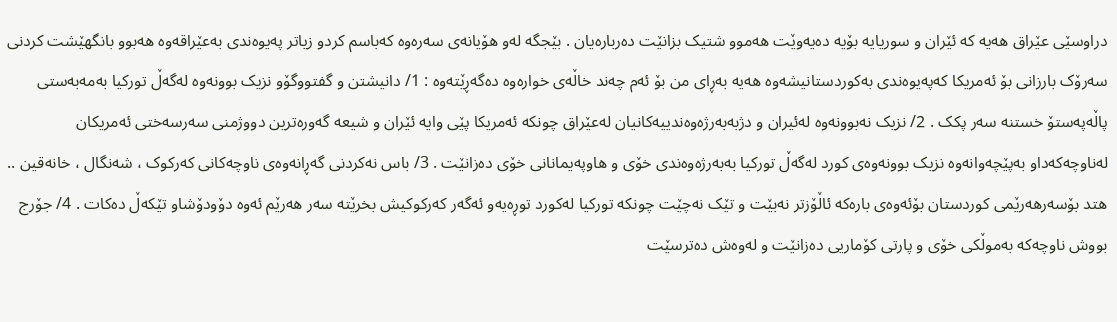دراوسێی عێراق هه‌یه‌ که‌ ئێران و سوریایه‌ بۆیه‌ ده‌یه‌وێت هه‌موو شتیک بزانێت ده‌رباره‌یان . بێجگه‌ له‌و هۆیانه‌ی سه‌ره‌وه‌ که‌باسم کردو زیاتر په‌یوه‌ندی به‌عێراقه‌وه‌ هه‌بوو بانگهێشت کردنی سه‌رۆک بارزانی بۆ ئه‌مریکا که‌په‌یوه‌ندی به‌کوردستانیشه‌وه‌ هه‌یه‌ به‌ڕای من بۆ ئه‌م چه‌ند خاڵه‌ی خواره‌وه‌ ده‌گه‌ڕێته‌وه‌ : 1/ دانیشتن و گفتووگۆو نزیک بوونه‌وه‌ له‌گه‌ڵ تورکیا به‌مه‌به‌ستی پاڵه‌په‌ستۆ خستنه‌ سه‌ر پکک . 2/ نزیک نه‌بوونه‌وه‌ له‌ئیران و دژبه‌به‌رژه‌وه‌ندییه‌کانیان له‌عێراق چونکه‌ ئه‌مریکا پێی وایه‌ ئێران و شیعه‌ گه‌وره‌ترین دووژمنی سه‌رسه‌ختی ئه‌مریکان له‌ناوچه‌که‌داو به‌پێچه‌وانه‌وه‌ نزیک بوونه‌وه‌ی کورد له‌گه‌ڵ تورکیا به‌به‌رژه‌وه‌ندی خۆی و هاوپه‌یمانانی خۆی ده‌زانێت . 3/ باس نه‌کردنی گه‌ڕانه‌وه‌ی ناوچه‌کانی که‌رکوک ، شه‌نگال ، خانه‌قین .. هتد بۆسه‌رهه‌رێمی کوردستان بۆئه‌وه‌ی باره‌که‌ ئاڵۆزتر نه‌بێت و تێک نه‌چێت چونکه‌ تورکیا له‌کورد توڕه‌یه‌و ئه‌گه‌ر که‌رکوکیش بخرێته‌ سه‌ر هه‌رێم ئه‌وه‌ دۆودۆشاو تێکه‌ڵ ده‌کات . 4/ جۆرج بووش ناوچه‌که‌ به‌موڵکی خۆی و پارتی کۆماریی ده‌زانێت و له‌وه‌ش ده‌ترسێت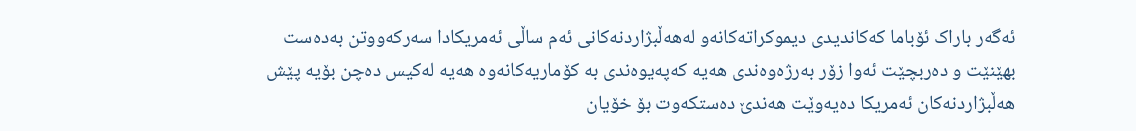ئه‌گه‌ر باراک ئۆباما که‌کاندیدی دیموکراته‌کانه‌و له‌هه‌ڵبژاردنه‌کانی ئه‌م ساڵی ئه‌مریکادا سه‌رکه‌ووتن به‌ده‌ست بهێنێت و ده‌ربچێت ئه‌وا زۆر به‌رژه‌وه‌ندی هه‌یه‌ که‌په‌یوه‌ندی به‌ کۆماریه‌کانه‌وه‌ هه‌یه‌ له‌کیس ده‌چن بۆیه‌ پێش هه‌ڵبژاردنه‌کان ئه‌مریکا ده‌یه‌وێت هه‌ندێ ده‌ستکه‌وت بۆ خۆیان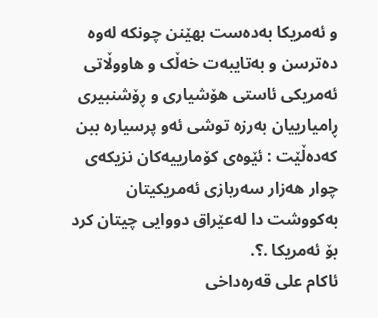و ئه‌مریکا به‌ده‌ست بهێنن چونکه‌ له‌وه‌ ده‌ترسن و به‌تایبه‌ت خه‌ڵک و هاووڵاتی ئه‌مریکی ئاستی هۆشیاری و ڕۆشنبیری ڕامیارییان به‌رزه‌ توشی ئه‌و پرسیاره‌ ببن که‌ده‌ڵێت : ئێوه‌ی کۆمارییه‌کان نزیکه‌ی چوار هه‌زار سه‌ربازی ئه‌مریکیتان به‌کووشت دا له‌عێراق دووایی چیتان کرد بۆ ئه‌مریکا .؟.
ئاكام علی قه‌ره‌داخی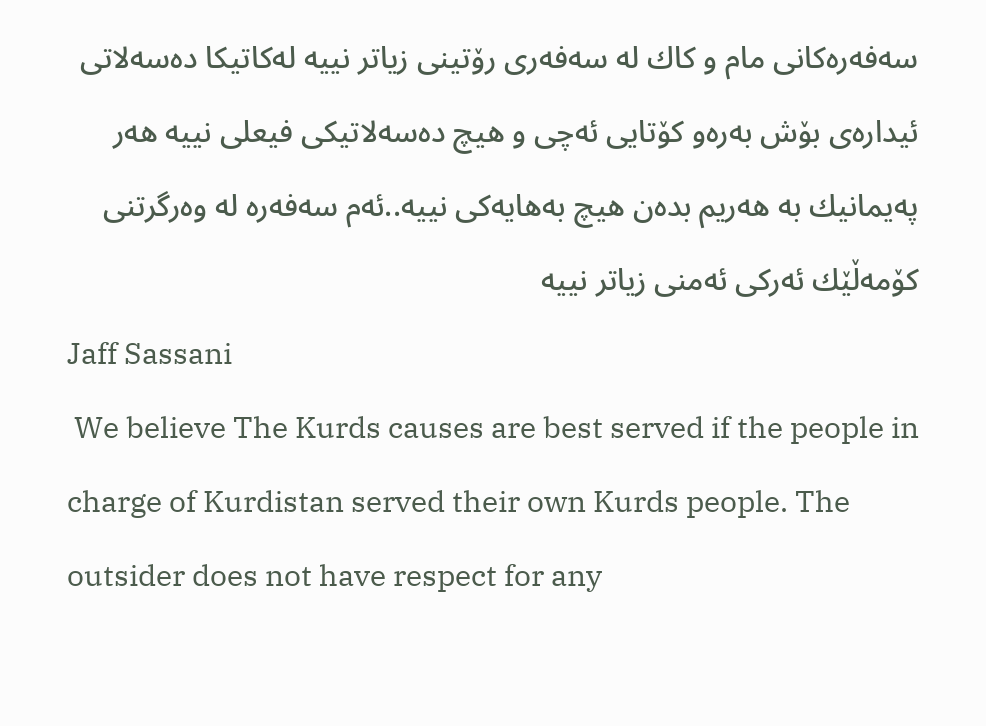سه‌فه‌ره‌كانی مام و كاك له‌ سه‌فه‌ری رۆتینی زیاتر نییه‌ له‌كاتیكا ده‌سه‌لاتی ئیداره‌ی بۆش به‌ره‌و كۆتایی ئه‌چی و هیچ ده‌سه‌لاتیكی فیعلی نییه‌ هه‌ر په‌یمانیك به‌ هه‌ریم بده‌ن هیچ به‌هایه‌كی نییه‌..ئه‌م سه‌فه‌ره‌ له‌ وه‌رگرتنی كۆمه‌ڵێك ئه‌ركی ئه‌منی زیاتر نییه‌
Jaff Sassani
 We believe The Kurds causes are best served if the people in charge of Kurdistan served their own Kurds people. The outsider does not have respect for any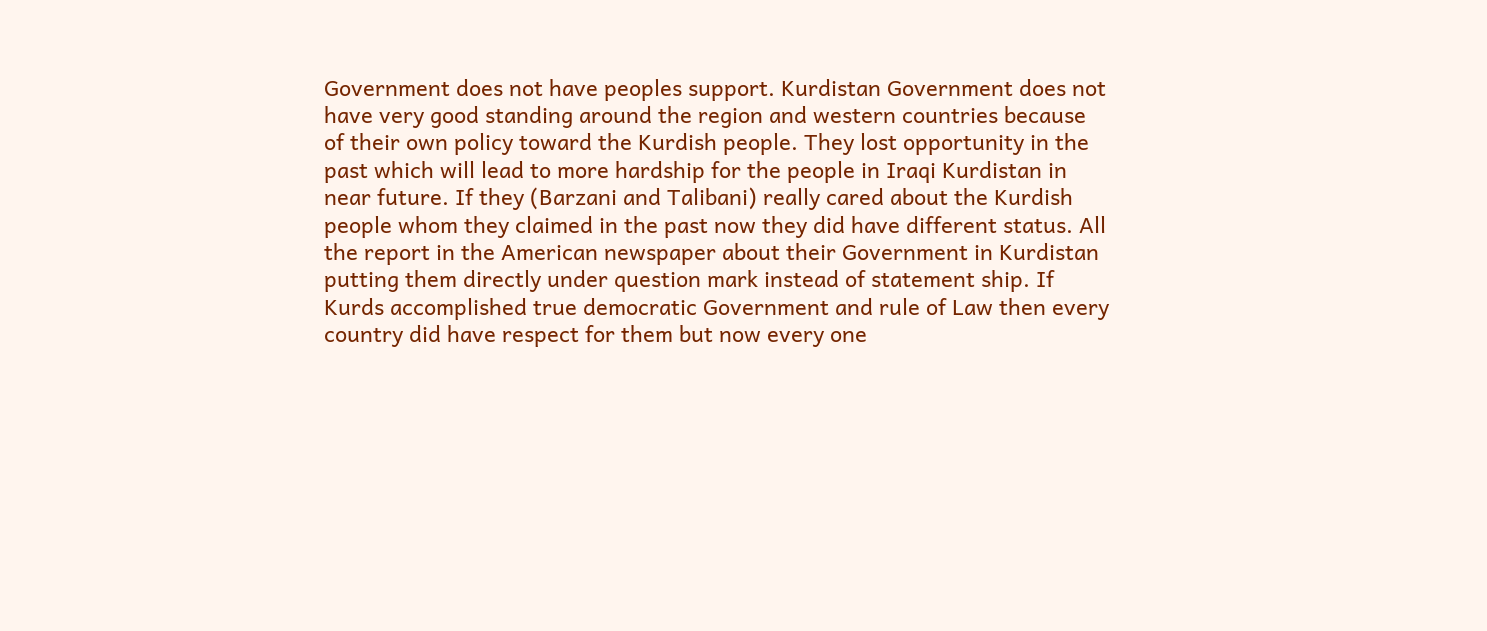Government does not have peoples support. Kurdistan Government does not have very good standing around the region and western countries because of their own policy toward the Kurdish people. They lost opportunity in the past which will lead to more hardship for the people in Iraqi Kurdistan in near future. If they (Barzani and Talibani) really cared about the Kurdish people whom they claimed in the past now they did have different status. All the report in the American newspaper about their Government in Kurdistan putting them directly under question mark instead of statement ship. If Kurds accomplished true democratic Government and rule of Law then every country did have respect for them but now every one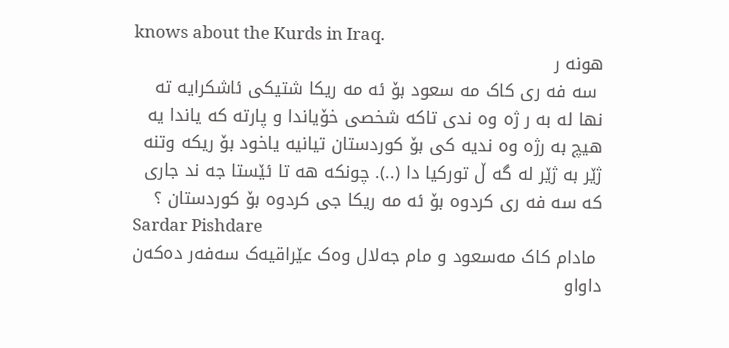knows about the Kurds in Iraq.
هونه ر
 سه فه ری کاک مه سعود بۆ ئه مه ریکا شتیکی ئاشکرایه ته نها له به ر ژه وه ندی تاکه شخصی خۆیاندا و پارته که یاندا یه هیچ به رژه وه ندیه کی بۆ کوردستان تیانیه یاخود بۆ ریکه وتنه ژێر به ژێر له گه ڵ تورکیا دا (..). چونکه هه تا ئێستا جه ند جاری که سه فه ری کردوه بۆ ئه مه ریکا جی کردوه بۆ کوردستان ؟
Sardar Pishdare
 مادام کاک مه‌سعود و مام جه‌لال وه‌ک عێراقیه‌ک سه‌فه‌ر ده‌که‌ن داواو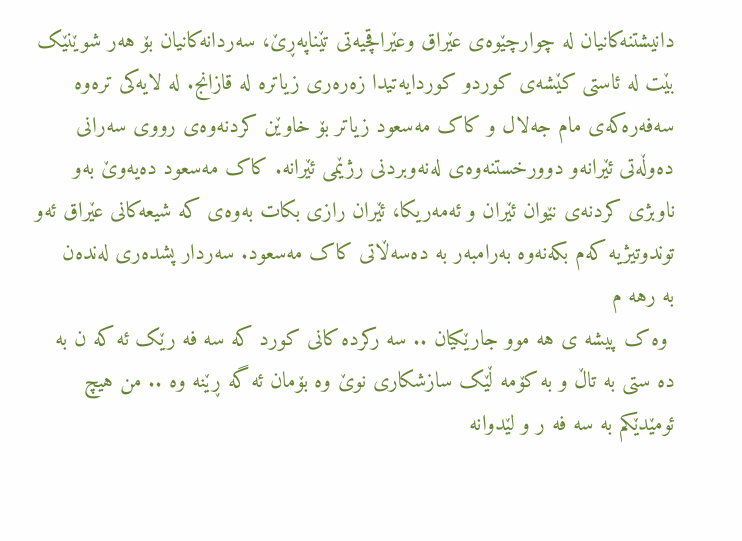دانیشتنه‌کانیان له‌ چوارچێوه‌ی عێراق وعێراقچیه‌تی تێناپه‌ڕێ، سه‌ردانه‌کانیان بۆ هه‌ر شوێنێک بێت له‌ ئاستی کێشه‌ی کوردو کوردایه‌تیدا زه‌ره‌ری زیاتره‌ له‌ قازانج. له‌ لایه‌کی تره‌وه‌ سه‌فه‌ره‌که‌ی مام جه‌لال و کاک مه‌سعود زیاتر بۆ خاوێن کردنه‌وه‌ی رووی سه‌رانی ده‌وڵه‌تی ئێرانه‌و دوورخستنه‌وه‌ی له‌نه‌وبردنی رژێمی ئێرانه‌. کاک مه‌سعود ده‌یه‌وێ به‌و ناوبژی کردنه‌ی نێوان ئێران و ئه‌مه‌ریکا، ئێران رازی بکات به‌وه‌ی که‌ شیعه‌کانی عێراق ئه‌و توندوتیژیه‌ که‌م بکه‌نه‌وه‌ به‌رامبه‌ر به‌ ده‌سه‌ڵاتی کاک مه‌سعود. سه‌ردار پشده‌ری له‌نده‌ن
به رهه م
 وه ک پیشه ی هه موو جارێکیان .. سه رکرده کانی کورد که سه فه رێک ئه که ن به ده ستی به تاڵ و به کۆمه ڵێک سازشکاری نوێ وه بۆمان ئه گه ڕێنه وه .. من هیچ ئومێدێکم به سه فه ر و لێدوانه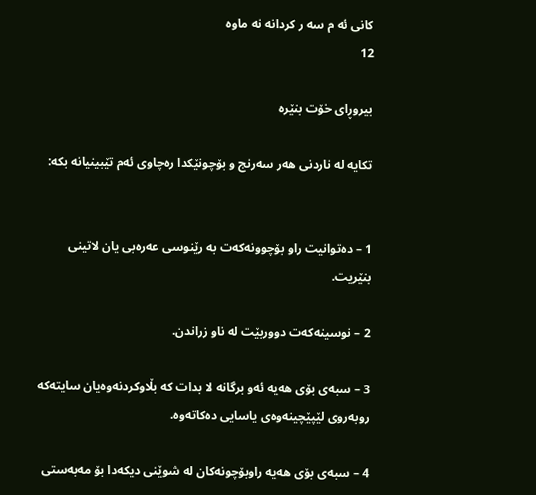کانی ئه م سه ر کردانه نه ماوه
12

بیروڕای خۆت بنێره‌

تکایه‌ له‌ ناردنی هه‌ر سه‌رنج و بۆچونێکدا ره‌چاوی ئه‌م تێبینیانه‌ بکه‌:


1 – ده‌توانیت راو بۆچوونه‌که‌ت به‌ رێنوسی عه‌ره‌بی یان لاتینی بنێریت.

2 – نوسینه‌که‌ت دووربێت له‌ ناو زراندن.

3 – سبه‌ی بۆی هه‌یه‌ ئه‌و برگانه‌ لا بدات که‌ بڵاوکردنه‌وه‌یان سایته‌که‌ روبه‌روی لێپێچینه‌وه‌ی یاسایی ده‌کاته‌وه‌.

4 – سبه‌ی بۆی هه‌یه‌ راوبۆچونه‌کان له‌ شوێنی دیکه‌دا بۆ مه‌به‌ستی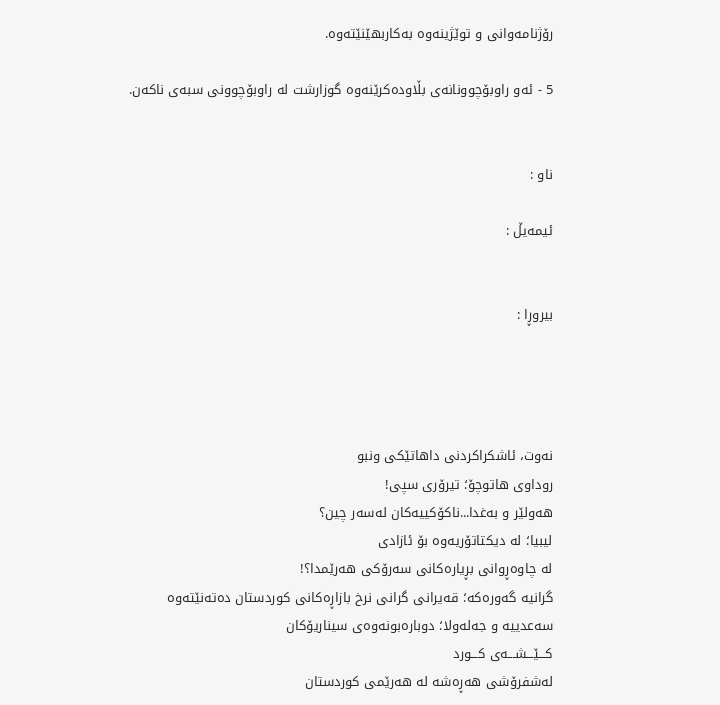رۆژنامه‌وانی و توێژینه‌وه‌ به‌کاربهێنێته‌وه‌.

5 - ئه‌و راوبۆچوونانه‌ی بڵاوده‌کرێنه‌وه‌ گوزارشت له‌ راوبۆچوونی سبه‌ی ناکه‌ن.


ناو :

ئیمه‌یڵ :


بیروڕا :




نه‌وت، ئاشكراكردنی‌ داهاتێكی‌ ونبو
روداوی‌ هاتوچۆ؛ تیرۆری‌ سپی!
هه‌ولێر و به‌غدا...ناکۆکییه‌کان له‌سه‌ر چین؟
لیبیا؛ له‌ دیكتاتۆریه‌وه‌ بۆ ئازادی‌
له‌ چاوه‌ڕوانی بڕیاره‌کانی سه‌رۆکی هه‌رێمدا؟!
گرانیه‌ گه‌وره‌كه‌؛ قه‌یرانی‌ گرانی‌ نرخ بازاڕه‌كانی‌ كوردستان ده‌ته‌نێته‌وه‌
سه‌عدییه‌ و جه‌له‌ولا؛ دوباره‌بونه‌وه‌ی سیناریۆکان
كـــێـــشـــه‌ی كـــورد
له‌شفرۆشی‌ هه‌ڕه‌شه‌ له‌ هه‌رێمی‌ كوردستان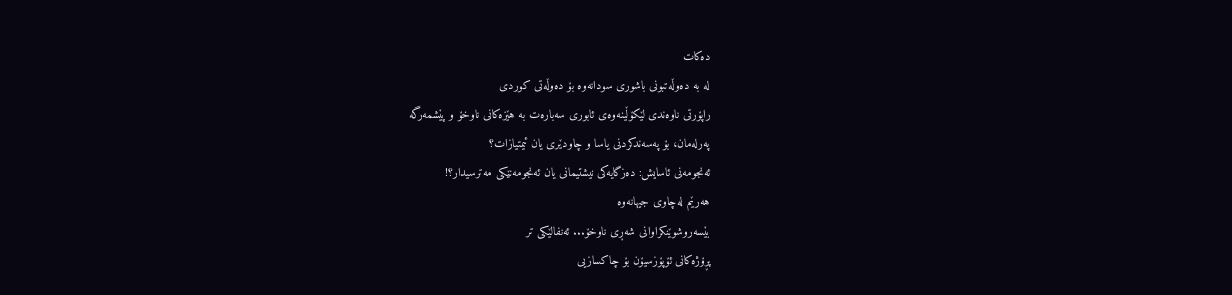ده‌كات
له‌ به‌ ده‌وڵه‌تبونی‌ باشوری‌ سودانه‌وه‌ بۆ ده‌وڵه‌تی كوردی‌
راپۆرتی‌ ناوه‌ندی لێكۆڵینه‌وه‌ی‌ ئابوری‌ سه‌باره‌ت به‌ هێزه‌كانی‌ ناوخۆ ‌و پێشمه‌رگه‌
په‌رله‌مان، بۆ په‌سه‌ندکردنی یاسا و چاودێری یان ئیمتیازات؟
ئه‌نجومه‌نی ئاسایش: ده‌زگایه‌کی نیشتیمانی یان ئه‌نجومه‌نێكی‌ مه‌ترسیدار؟!
هه‌رێم له‌چاوی‌ جیهانه‌‌وه‌
بێسه‌روشوێنكراوانی‌ شه‌ڕی‌ ناوخۆ... ئه‌نفالێكی‌ تر
پڕۆژه‌کانی ئۆپۆزسیۆن بۆ چاکسازیی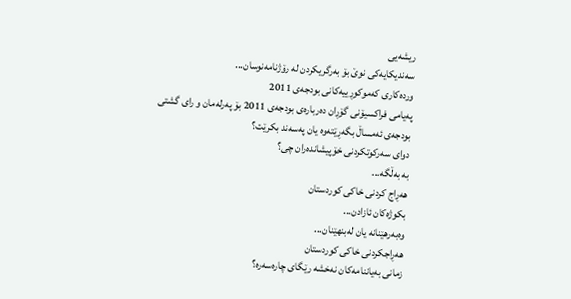ریشه‌یی
سه‌ندیكایه‌كی‌ نوێ بۆ به‌رگریكردن له‌ رۆژنامه‌نوسان...
ورده‌كاری‌ كه‌موكوڕییه‌كانی‌ بودجه‌ی‌ 2011
په‌یامی‌ فراكسیۆنی‌ گۆڕان ده‌رباره‌ی‌ بودجه‌ی‌ 2011 بۆ په‌رله‌مان و رای‌ گشتی‌
بودجەی ئەمساڵ بگەڕێتەوە یان په‌سه‌ند بكرێت؟
دوای‌ سه‌ركوتكردنی‌ خۆپیشانده‌ران چی‌؟
به‌ به‌ڵگه‌...
هه‌ڕاج كردنی خاكی كوردستان
بکوژه‌کان ئازادن...
وه‌به‌رهێنانه‌ یان له‌بنهێنان...
هه‌ڕاجكردنی‌ خاكی‌ كوردستان
زمانی‌ به‌یاننامه‌كان نه‌خشه‌ رێگای‌ چاره‌سه‌ره‌؟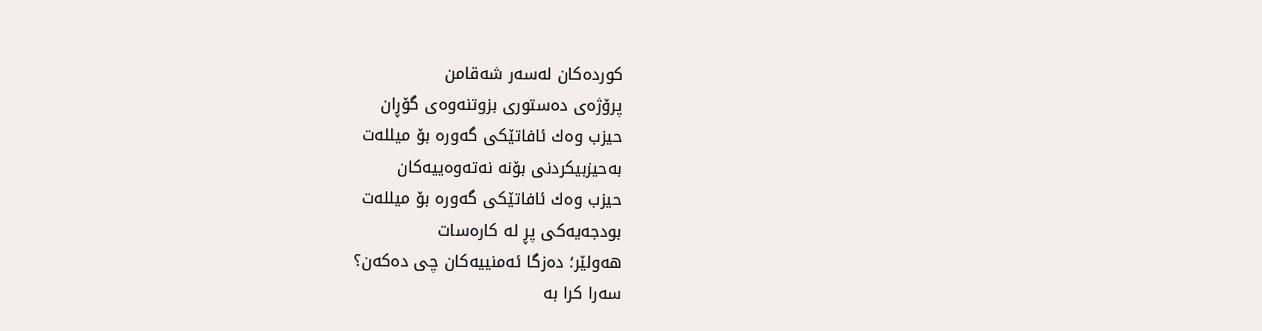كورده‌كان له‌سه‌ر شه‌قامن
پرۆژه‌ی ده‌ستوری بزوتنه‌وه‌ی گۆڕان
حیزب وه‌ك ئافاتێكی‌ گه‌وره‌ بۆ میلله‌ت
به‌حیزبیكردنی‌ بۆنه‌ نه‌ته‌وه‌ییه‌كان
حیزب وەك ئافاتێكی گەورە بۆ میللەت
بودجەیەكی پڕ لە كارەسات
هه‌ولێر؛ ده‌زگا ئه‌منییه‌كان چی‌ ده‌كه‌ن؟
سەرا کرا بە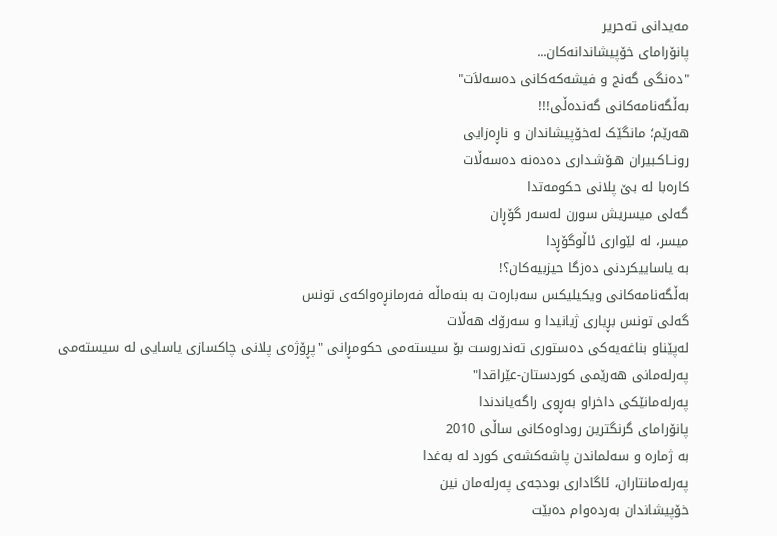مەیدانی تەحریر
پانۆرامای‌ خۆپیشاندانه‌كان...
"ده‌نگی‌ گه‌نج و فیشه‌كه‌كانی‌ ده‌سه‌لاَت"
به‌ڵگه‌نامه‌كانی‌ گه‌نده‌ڵی‌!!!
هه‌رێم؛ مانگێک له‌خۆپیشاندان و ناڕه‌زایی
رونــاكـبیران هـۆشـداری دەدەنە دەسەڵات
كاره‌با له‌ بێ‌ پلانی‌ حكومه‌تدا
گه‌لی‌ میسریش سورن له‌سه‌ر گۆڕان
میسر، له‌ لێواری ئاڵوگۆڕدا
به‌ یاساییکردنی ده‌زگا حیزبیه‌کان؟!
به‌ڵگه‌نامه‌كانی‌ ویكیلیكس سه‌باره‌ت به‌ بنه‌ماڵه‌ فه‌رمانڕه‌واکه‌ی تونس
گه‌لی تونس بڕیاری ژیانیدا و سه‌رۆك هه‌ڵات
له‌پێناو بناغه‌یه‌كی ده‌ستوری ته‌ندروست بۆ سیسته‌می حكومڕانی "پڕۆژه‌ی پلانی چاكسازی یاسایی له‌ سیسته‌می په‌رله‌مانی هه‌رێمی كوردستان-عێراقدا"
په‌رله‌مانێكی‌ داخراو به‌ڕوی‌ راگه‌یاندندا
پانۆرامای گرنگترین روداوه‌کانی ساڵی 2010
به‌ ژماره‌ و سه‌لماندن پاشه‌كشه‌ی‌ كورد له‌ به‌غدا
په‌رله‌مانتاران، ئاگاداری‌ بودجه‌ی‌ په‌رله‌مان نین
خۆپیشاندان به‌رده‌وام ده‌بێت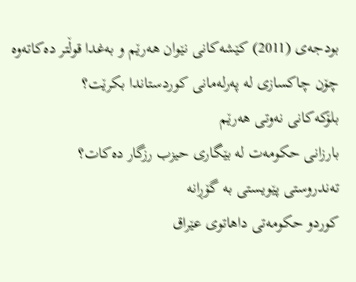بودجه‌ی‌ (2011) كێشه‌كانی‌ نێوان هه‌رێم ‌و به‌غدا قوڵتر ده‌كاته‌وه
چۆن چاکسازی له‌ په‌رله‌مانی کوردستاندا بکرێت؟
بلۆکه‌کانی نه‌وتی هه‌رێم
بارزانی‌ حكومه‌ت له‌ بێگاری‌ حیزب رزگار ده‌كات؟
ته‌ندروستی‌ پێویستی به‌ گۆڕانه‌
کوردو حکومه‌تی داهاتوی عێراق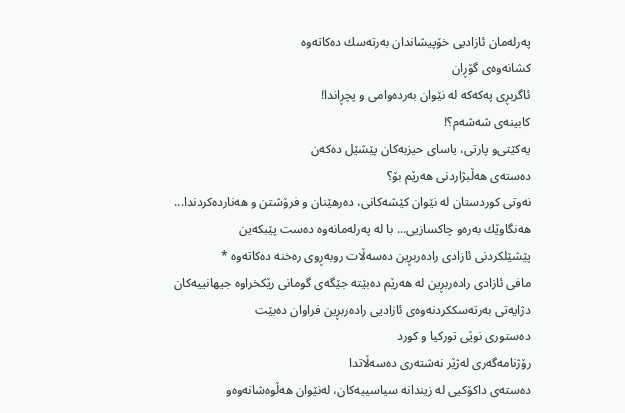په‌رله‌مان ‌ئازادیی خۆپیشاندان به‌رته‌سك ده‌کاته‌وه‌
كشانه‌وه‌ی‌ گۆڕان
ئاگربڕی‌ په‌كه‌كه‌ له‌ نێوان به‌رده‌وامی‌ و پچڕاندا!
كابینه‌ی‌ شه‌شه‌م؟!
یه‌كێتی‌و پارتی‌، یاسای حیزبه‌كان پێشێل ده‌كه‌ن
ده‌سته‌ی‌ هه‌ڵبژاردنی‌ هه‌رێم بۆ؟
نەوتی کوردستان لە نێوان کێشەکانی، دەرهێنان و فرۆشتن و هەناردەکردندا...
هه‌نگاوێك به‌ره‌و چاكسازیی‌... با له‌ په‌رله‌مانه‌وه‌ ده‌ست پێبكه‌ین
پێشێلكردنی‌ ئازادی‌ راده‌ربڕین ده‌سه‌ڵات روبه‌ڕوی‌ ره‌خنه‌ ده‌كاته‌وه‌ *
مافی ئازادی‌ راده‌ربڕین له‌ هه‌رێم ده‌بێته‌ جێگه‌ی‌ گومانی‌ رێكخراوه‌ جیهانییه‌كان
دژایه‌تی‌ به‌رته‌سككردنه‌وه‌ی‌ ئازادیی‌ راده‌ربڕین فراوان ده‌بێت
ده‌ستوری‌ نوێی‌ توركیا و كورد
رۆژنامه‌گه‌ری‌ له‌ژێر نه‌شته‌ری‌ ده‌سه‌ڵاتدا
ده‌سته‌ی‌ داكۆكیی‌ له‌ زیندانه‌ سیاسییه‌كان، له‌نێوان هه‌ڵوه‌شانه‌وه‌و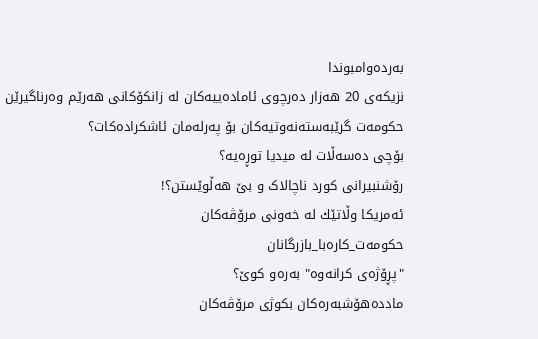به‌رده‌وامبوندا
نزیکه‌ی 20 هه‌زار ده‌رچوی ئاماده‌ییه‌کان له‌ زانكۆكانی هه‌رێم وه‌رناگیرێن
حكومه‌ت گرێبه‌سته‌نه‌وتیه‌كان بۆ په‌رله‌مان ئاشكراده‌كات؟
بۆچی‌ ده‌سه‌ڵات له‌ میدیا توڕه‌یه‌؟
رۆشنبیرانی‌ كورد ناچالاک و بێ هه‌ڵوێستن؟!
ئه‌مریكا وڵاتێك له‌ خه‌ونی‌ مرۆڤه‌كان
حكومه‌ت_كاره‌با_بازرگانان
"پڕۆژه‌ی‌ كرانه‌وه‌" به‌ره‌و كوێ‌؟
مادده‌هۆشبه‌ره‌كان بكوژی‌ مرۆڤه‌كان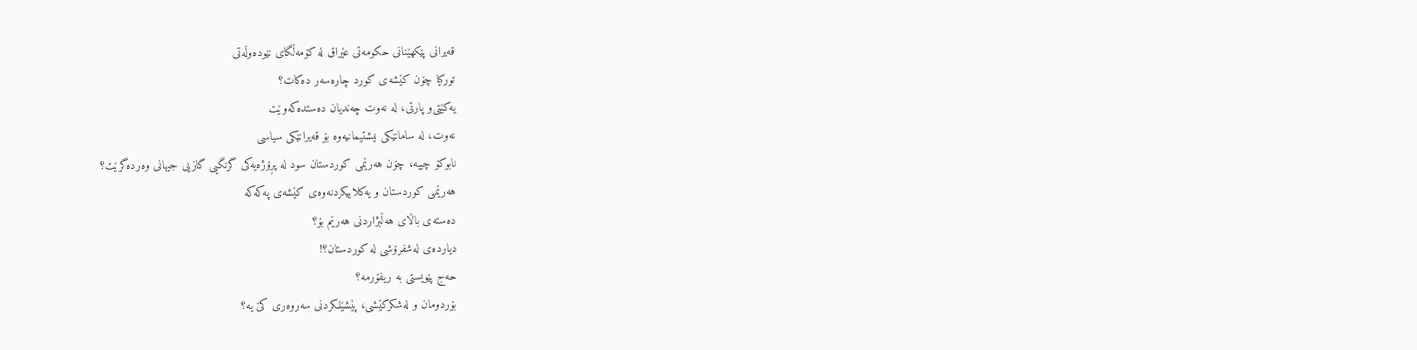قه‌یرانی‌ پێكهێنانی‌ حكومه‌تی‌ عێراق له‌ كۆمه‌ڵگای‌ نێوده‌وڵه‌تی‌
توركیا چۆن كێشه‌ی‌ كورد چاره‌سه‌ر ده‌كات؟
یه‌كێتی‌‌و پارتی‌، له‌ نه‌وت چه‌ندیان ده‌ستده‌كه‌وێت
نه‌وت، له‌ سامانێكی نیشتیمانیه‌وه‌ بۆ قه‌یرانێكی سیاسی
نابوكۆ چییه‌، چۆن هه‌رێمی‌ كوردستان سود له‌ پڕۆژه‌یه‌كی‌ گرنگیی‌ گازیی‌ جیهانی‌ وه‌رده‌گرێت؟
هه‌رێمی كوردستان و یه‌كلاییكردنه‌وه‌ی كێشه‌ی په‌كه‌كه‌
ده‌سته‌ی باڵای هه‌ڵبژاردنی هه‌رێم بۆ؟
دیارده‌ی‌ له‌شفرۆشی‌ له‌ كوردستان؟!
حه‌ج پێویستی‌ به‌ ریفۆرمه‌؟
بۆردومان و له‌شكركێشی‌، پێشێلكردنی‌ سه‌روه‌ری‌ كێ یه‌؟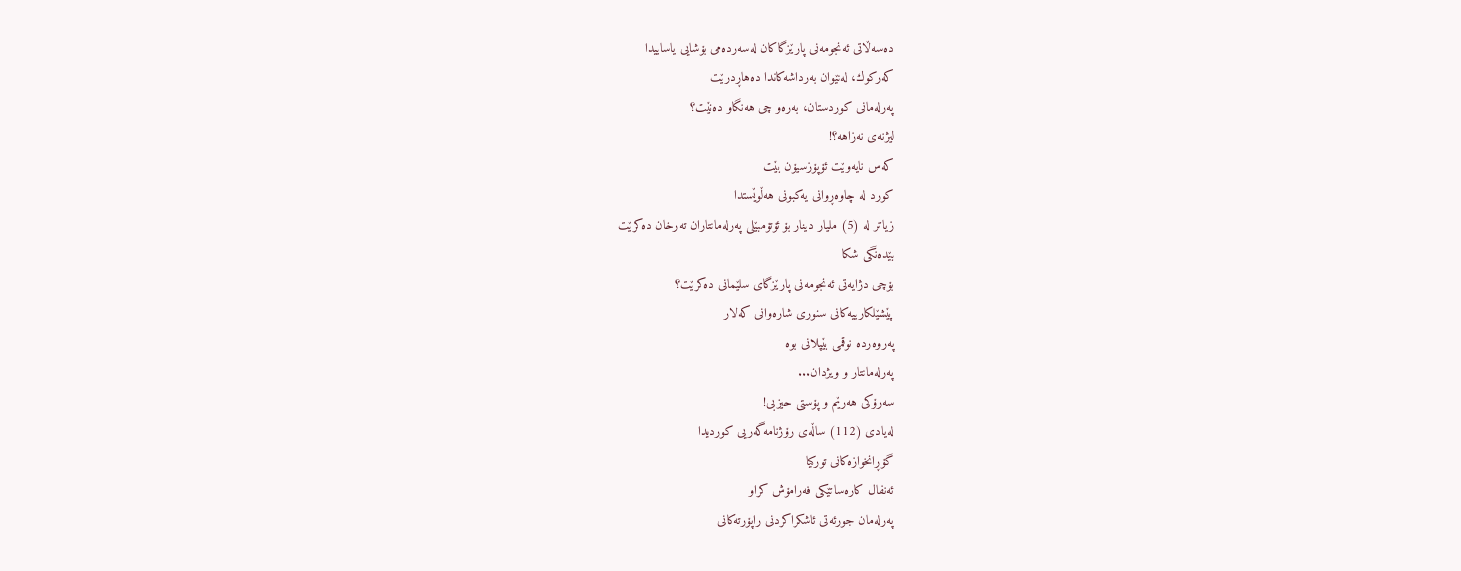ده‌سه‌ڵاتی ئه‌نجومه‌نی پارێزگاكان له‌سه‌رده‌می بۆشایی یاساییدا
كه‌ركوك، له‌نێوان به‌رداشه‌كاندا ده‌هاڕدرێت
په‌رله‌مانی‌ كوردستان، به‌ره‌و چی‌ هه‌نگاو ده‌نێت؟
لیژنه‌ی‌ نه‌زاهه‌؟!
كه‌س نایه‌وێت ئۆپۆزسیۆن بێت
كورد له‌ چاوه‌ڕوانی یه‌كبونی هه‌ڵوێستدا
زیاتر له‌ (5) ملیار دینار بۆ ئۆتۆمبێلی‌ په‌رله‌مانتاران ته‌رخان ده‌كرێت
بێده‌نگی‌ شكا
بۆچی دژایه‌تی ئه‌نجومه‌نی پارێزگای سلێمانی ده‌كرێت؟
پێشێلكارییه‌كانی‌ سنوری‌ شاره‌وانی‌ كه‌لار
په‌روه‌رده‌ نوقمی‌ بێپلانی‌ بوه‌
په‌رله‌مانتار و ویژدان...
سه‌رۆكی‌ هه‌رێم و پۆستی‌ حیزبی‌!
له‌یادی‌ (112) ساڵه‌ی‌ رۆژنامه‌گه‌ریی‌ كوردیدا
گۆڕانخوازه‌كانی‌ توركیا
ئه‌نفال كاره‌ساتێكی‌ فه‌رامۆش كراو
په‌رله‌مان جورئه‌تی‌ ئاشكراكردنی‌ راپۆرته‌كانی‌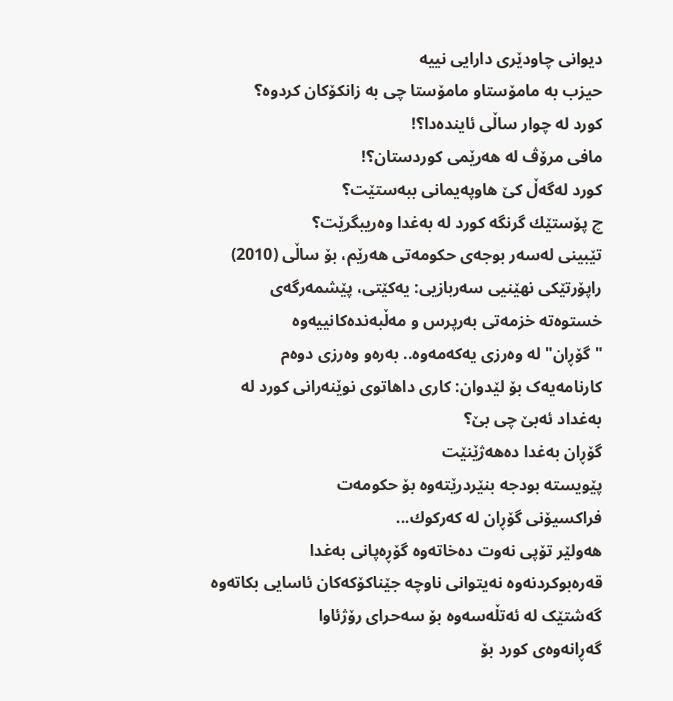دیوانی‌ چاودێری‌ دارایی‌ نییه‌
حیزب به‌ مامۆستا‌و مامۆستا چی‌ به‌ زانكۆكان كردوه‌؟
كورد له‌ چوار ساڵی ئاینده‌دا؟!
مافی‌ مرۆڤ له‌ هه‌رێمی‌ كوردستان؟!
كورد له‌گه‌ڵ كێ هاوپه‌یمانی ببه‌ستێت؟
چ پۆستێك گرنگه‌ كورد له‌ به‌غدا وه‌ریبگرێت؟
تێبینی‌ له‌سه‌ر بوجه‌ی‌ حكومه‌تی‌ هه‌رێم، بۆ ساڵی‌ (2010)
راپۆرتێكی‌ نهێنیی‌ سه‌ربازیی‌: یه‌كێتی‌، پێشمه‌رگه‌ی‌ خستوه‌ته‌ خزمه‌تی‌ به‌رپرس ‌و مه‌ڵبه‌نده‌كانییه‌وه‌
"گۆڕان" له‌ وه‌رزی‌ یه‌كه‌مه‌وه‌.. به‌ره‌و وه‌رزی‌ دوه‌م
کارنامه‌یه‌ک بۆ لێدوان: کاری داهاتوی نوێنه‌رانی کورد له‌ به‌غداد ئه‌بێ چی بێ؟
گۆڕان به‌غدا ده‌هه‌ژێنێت
پێویسته‌ بودجه‌ بنێردرێته‌وه‌ بۆ حكومه‌ت
فراكسیۆنی‌ گۆڕان له‌ كه‌ركوك...
هه‌ولێر تۆپی‌ نه‌وت ده‌خاته‌وه‌ گۆڕه‌پانی‌ به‌غدا
قه‌ره‌بوكردنه‌وه‌ نه‌یتوانی ناوچه‌ جێناكۆكه‌كان ئاسایی‌ بكاته‌وه‌
گه‌شتێک له‌ ئه‌تڵه‌سه‌وه‌ بۆ سه‌حرای رۆژئاوا
گه‌ڕانه‌وه‌ی‌ كورد بۆ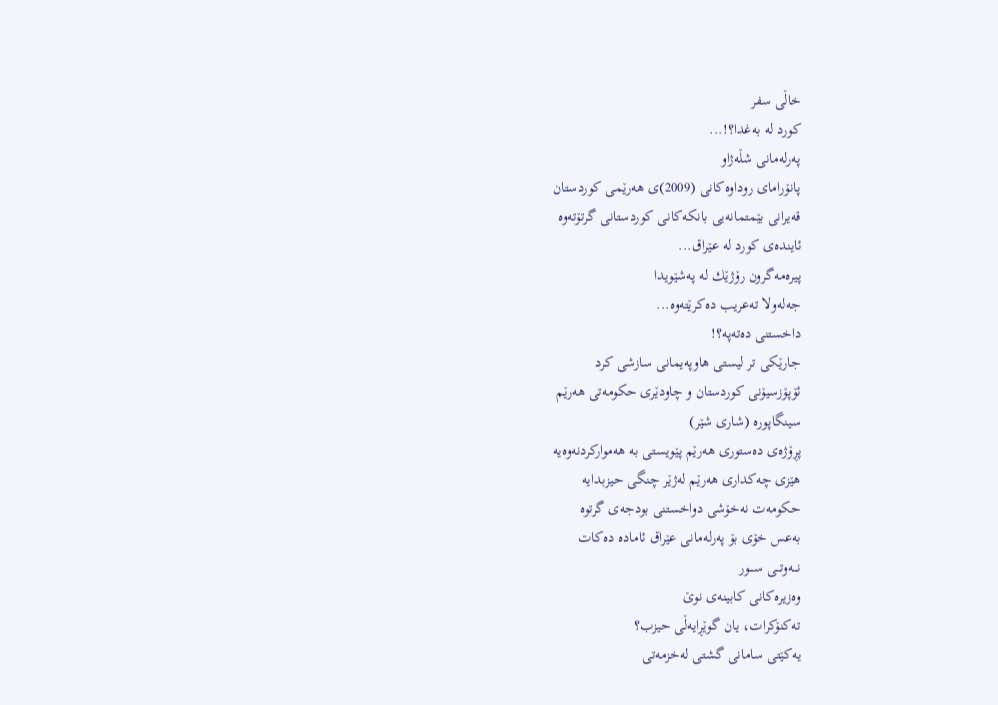خاڵی‌ سفر
كورد له‌ به‌غدا؟!...
په‌رله‌مانی‌ شڵه‌ژاو
پانۆرامای‌ روداوه‌كانی‌ (2009)ی‌ هه‌رێمی‌ كوردستان
قه‌یرانی بێمتمانه‌یی بانكه‌كانی‌ كوردستانی‌ گرتۆته‌وه‌
ئاینده‌ی‌ كورد له‌ عێراق...
پیره‌مه‌گرون رۆژێك له‌ په‌شێویدا
جه‌له‌ولا ته‌عریب ده‌كرێته‌وه‌...
داخستنی‌ ده‌ته‌په‌؟!
جارێكی تر لیستی هاوپه‌یمانی سازشی كرد
ئۆپۆزسیۆنی‌ كوردستان و چاودێری‌ حكومه‌تی‌ هه‌رێم
سینگاپوره‌ (شاری شێر)
پڕۆژه‌ی‌ ده‌ستوری‌ هه‌رێم پێویستی‌ به‌ هه‌مواركردنه‌وه‌یه‌
هێزی‌ چه‌كداری‌ هه‌رێم له‌ژێر چنگی‌ حیزبدایه‌
حكومه‌ت نه‌خۆشی‌ دواخستنی‌ بودجه‌ی‌ گرتوه‌
به‌عس خۆی‌ بۆ په‌رله‌مانی‌ عێراق ئاماده‌ ده‌كات
نـــه‌وتـــی‌ ســـور
وه‌زیره‌كانی‌ كابینه‌ی‌ نوێ‌
ته‌كنۆكرات، یان گوێڕایه‌ڵی‌ حیزب؟
یه‌كێتی‌ سامانی‌ گشتی‌ له‌خزمه‌تی‌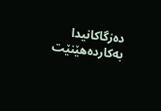ده‌زگاكانیدا به‌كارده‌هێنێت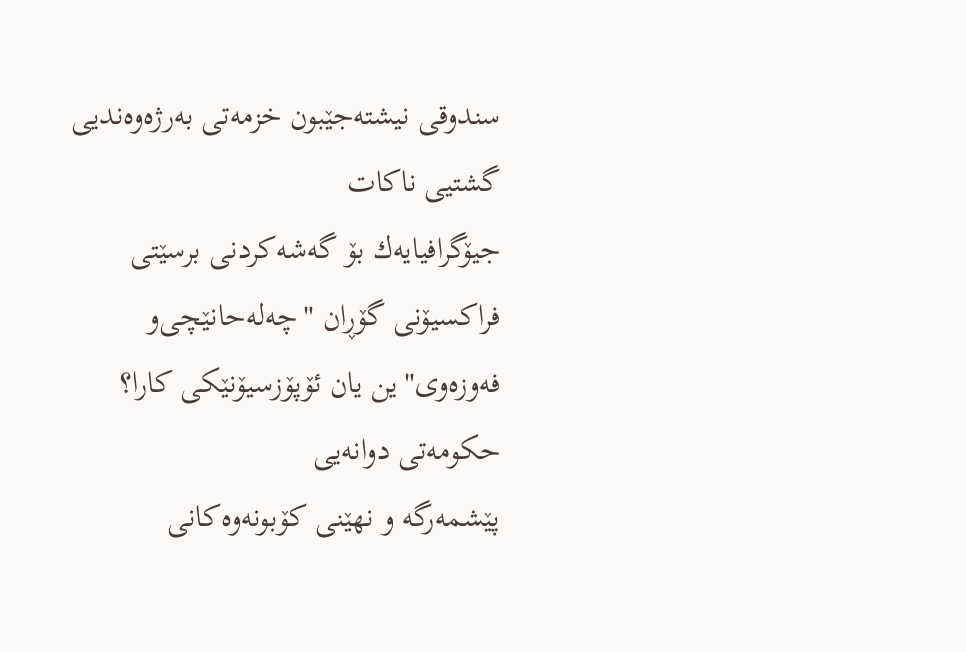سندوقی‌ نیشته‌جێبون خزمه‌تی‌ به‌رژه‌وه‌ندیی‌ گشتیی‌ ناكات
جیۆگرافیایه‌ك بۆ گه‌شه‌كردنی‌ برسێتی‌
فراكسیۆنی‌ گۆڕان "چه‌له‌حانێچی‌‌و فه‌وزه‌وی‌"ین یان ئۆپۆزسیۆنێكی‌ كارا؟
حكومه‌تی‌ دوانه‌یی‌
پێشمه‌رگه‌ و نهێنی‌ كۆبونه‌وه‌كانی‌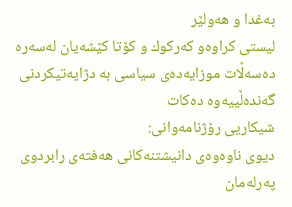به‌غدا و هه‌ولێر
لیستی‌ كراوه‌‌و كه‌ركوك ‌و كۆتا كێشه‌یان له‌سه‌ره‌
ده‌سه‌ڵات موزایه‌ده‌ی‌ سیاسی‌ به‌ دژایه‌تیكردنی‌ گه‌نده‌ڵییه‌وه‌ ده‌كات
شیكاریی رۆژنامه‌وانی‌:
دیوی‌ ناوه‌وه‌ی‌ دانیشتنه‌كانی‌ هه‌فته‌ی‌ رابردوی‌ په‌رله‌مان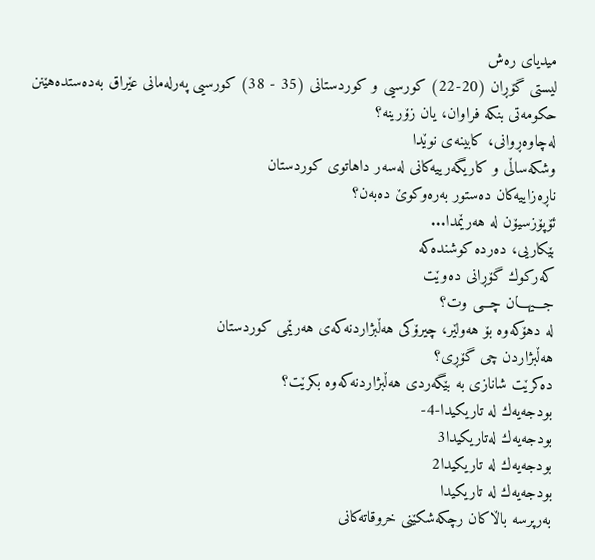میدیای‌ ره‌ش
لیستی‌ گۆڕان (20-22) كورسیی‌ و كوردستانی‌ (35 - 38) كورسیی په‌رله‌مانی‌ عێراق به‌ده‌ستده‌هێنن
حكومه‌تی‌ بنكه‌ فراوان، یان زۆرینه‌؟
له‌چاوه‌ڕوانی، كابینه‌ی‌ نوێدا
وشکه‌ساڵی ‌و کاریگه‌رییه‌کانی له‌سه‌ر داهاتوی کوردستان
ناڕه‌زاییه‌كان ده‌ستور به‌ره‌وكوێ‌ ده‌به‌ن؟
ئۆپۆزسیۆن له‌ هه‌رێمدا...
بێكاریی‌، ده‌رده‌ كوشنده‌كه‌
كه‌ركوك گۆڕانی‌ ده‌وێت
جـــیهـــان چـــی‌ ‌وت؟
له‌ دهۆكه‌وه‌ بۆ هه‌ولێر، چیرۆكی‌ هه‌ڵبژاردنه‌كه‌ی‌ هه‌رێمی‌ كوردستان
هه‌ڵبژاردن چی‌ گۆڕی‌؟
ده‌كرێت شانازی‌ به‌ بێگه‌ردی‌ هه‌ڵبژاردنه‌كه‌وه‌ بكرێت؟
بودجه‌یه‌ك له‌ تاریكیدا-4-
بودجه‌یه‌ك له‌تاریكیدا3
بودجه‌یه‌ك له‌ تاریكیدا2
بودجه‌یه‌ك له‌ تاریكیدا
به‌رپرسه‌ باڵاكان رچكه‌شكێنی خروقاته‌كانی‌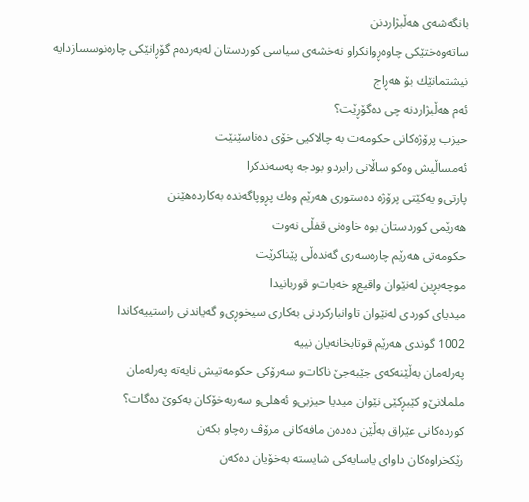بانگه‌شه‌ی‌ هه‌ڵبژاردنن
ساته‌وه‌ختێكی‌ چاوه‌ڕوانكراو نه‌خشه‌ی‌ سیاسی‌ كوردستان له‌به‌رده‌م گۆڕانێكی‌ چاره‌نوسسازدایه‌
نیشتمانێك بۆ هه‌ڕاج
ئه‌م هه‌ڵبژاردنه‌ چی‌ ده‌گۆڕێت؟
حیزب پرۆژه‌كانی‌ حكومه‌ت به‌ چالاكیی خۆی ده‌ناسێنێت
ئه‌مساڵیش وه‌كو ساڵانی‌ رابردو بودجه‌ په‌سه‌ندكرا
پارتی‌‌و یه‌كێتی‌ پرۆژه‌ ده‌ستوری‌ هه‌رێم وه‌ك پڕوپاگه‌نده‌ به‌كارده‌هێنن
هه‌رێمی‌ كوردستان بوه‌ خاوه‌نی‌ قفڵی‌ نه‌وت
حكومه‌تی‌ هه‌رێم چاره‌سه‌ری‌ گه‌نده‌ڵی‌ پێناكرێت
موچه‌بڕین له‌نێوان واقیع‌و خه‌بات‌و قوربانیدا
میدیای‌ كوردی‌ له‌نێوان تاوانباركردنی‌ به‌كاری‌ سیخوڕی‌‌و گه‌یاندنی‌ راستییه‌كاندا
1002 گوندی‌ هه‌رێم قوتابخانه‌یان نییه‌
په‌رله‌مان به‌ڵێنه‌كه‌ی‌ جێبه‌جێ‌ ناكات‌و سه‌رۆكی‌ حكومه‌تیش نایه‌ته‌ په‌رله‌مان
ململانێ‌و كێبڕكێی نێوان میدیا حیزبی‌و ئه‌هلی‌و سه‌ربه‌خۆكان به‌كوێ ده‌گات؟
كورده‌كانی عێراق به‌ڵێن ده‌ده‌ن مافه‌كانی مرۆڤ ره‌چاو بكه‌ن
رێكخراوه‌كان داوای‌ یاسایه‌كی‌ شایسته‌ به‌خۆیان ده‌كه‌ن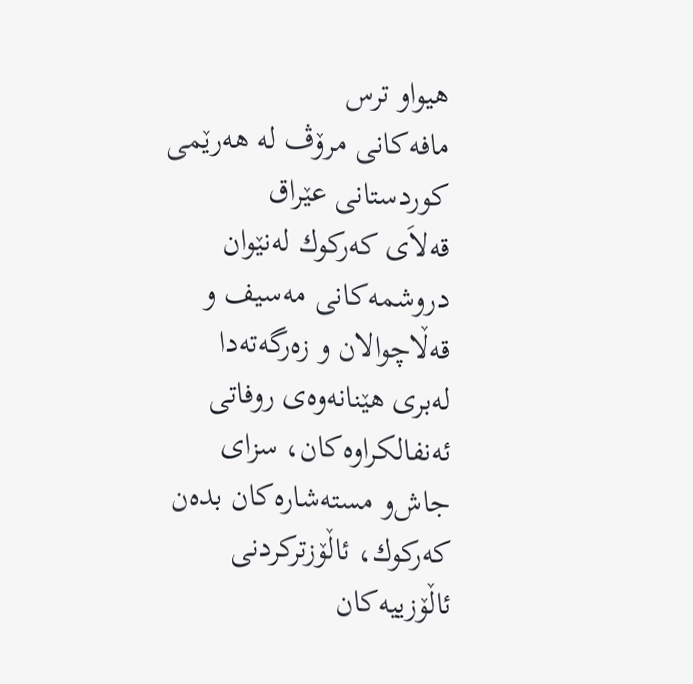هیواو ترس
مافه‌كانی‌ مرۆڤ له‌ هه‌رێمی‌ كوردستانی‌ عێراق
قه‌لاَی كه‌ركوك له‌نێوان دروشمه‌كانی مه‌سیف و قه‌ڵاچوالان و زه‌رگه‌ته‌دا
له‌بری هێنانه‌وه‌ی روفاتی ئه‌نفالكراوه‌كان، سزای جاش‌و مسته‌شاره‌كان بده‌ن
كه‌ركوك، ئاڵۆزتركردنی ئاڵۆزییه‌كان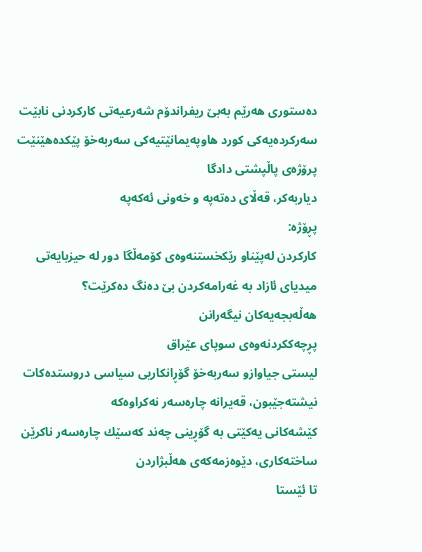ده‌ستوری‌ هه‌رێم به‌بێ‌ ریفراندۆم شه‌رعیه‌تی‌ كاركردنی‌ نابێت
سه‌ركرده‌یه‌كی كورد هاوپه‌یمانێتیه‌کی سه‌ربه‌خۆ پێكده‌هێنێت
پرۆژه‌ی‌ پاڵپشتی‌ دادگا
دیاربه‌كر، قه‌ڵای‌ ده‌ته‌په‌ ‌و خه‌ونی‌ ئه‌كه‌په‌
پڕۆژه‌:
کارکردن له‌پێناو رێکخستنه‌وه‌ی کۆمه‌ڵگا دور له‌ حیزبایه‌تی
میدیای‌ ئازاد به‌ غه‌رامه‌كردن بێ‌ ده‌نگ ده‌كرێت؟
هه‌ڵه‌بجه‌یه‌كان نیگه‌رانن
پڕچه‌ككردنه‌وه‌ی سوپای عێراق
لیستی‌ جیاواز‌و سه‌ربه‌خۆ گۆڕانكاریی‌ سیاسی‌ دروستده‌كات
نیشته‌جێبون، قه‌یرانه‌ چاره‌سه‌ر نه‌كراوه‌كه‌
كێشه‌كانی‌ یه‌كێتی‌ به‌ گۆڕینی‌ چه‌ند كه‌سێك چاره‌سه‌ر ناكرێن
ساخته‌كاری‌، دێوه‌زمه‌كه‌ی‌ هه‌ڵبژاردن
تا ئێستا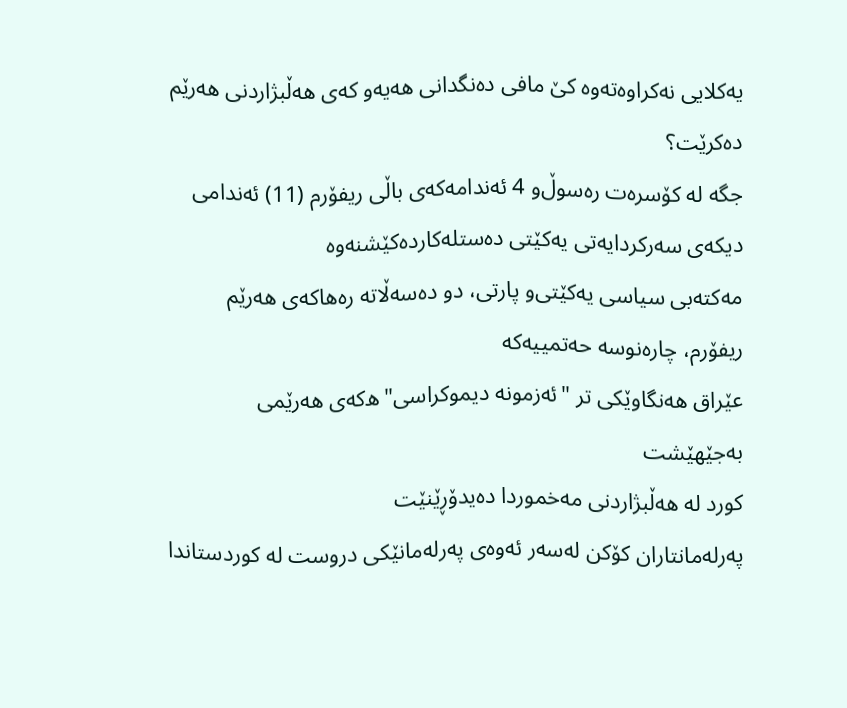یه‌كلایی‌ نه‌كراوه‌ته‌وه‌ كێ‌ مافی‌ ده‌نگدانی‌ هه‌یه‌‌و كه‌ی‌ هه‌ڵبژاردنی‌ هه‌رێم ده‌كرێت؟
جگه‌ له‌ كۆسره‌ت ره‌سوڵ‌و 4 ئه‌ندامه‌كه‌ی‌ باڵی‌ ریفۆرم (11) ئه‌ندامی‌ دیكه‌ی‌ سه‌ركردایه‌تی‌ یه‌كێتی‌ ده‌ستله‌كارده‌كێشنه‌وه‌
مه‌كته‌بی‌ سیاسی‌ یه‌كێتی‌‌و پارتی‌، دو ده‌سه‌ڵاته‌ ره‌هاكه‌ی‌ هه‌رێم
ریفۆرم، چاره‌نوسه‌ حه‌تمییه‌كه‌
عێراق هه‌نگاوێكی‌ تر "ئه‌زمونه‌ دیموكراسی"ه‌كه‌ی‌ هه‌رێمی‌ به‌جێهێشت
كورد له‌ هه‌ڵبژاردنی‌ مه‌خموردا ده‌یدۆڕێنێت
په‌رله‌مانتاران كۆكن له‌سه‌ر ئه‌وه‌ی‌ په‌رله‌مانێكی‌ دروست له‌ كوردستاندا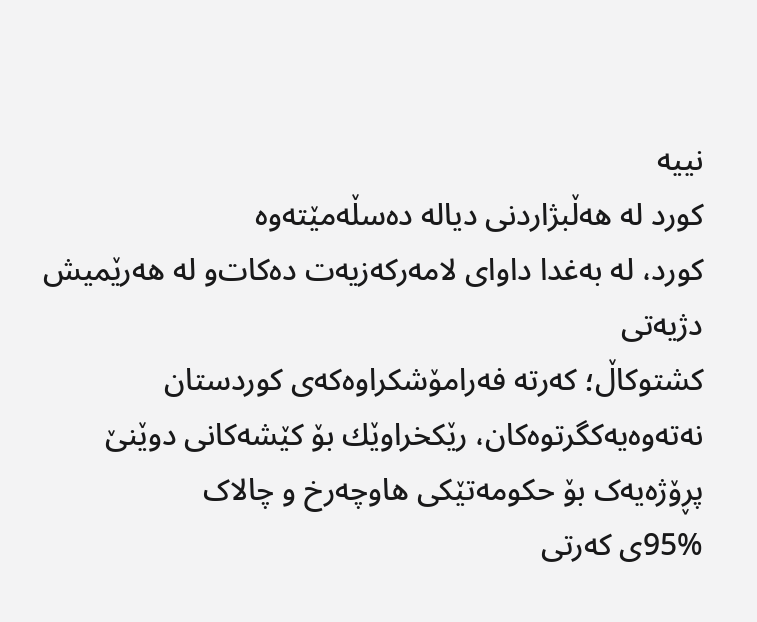نییه‌
كورد له‌ هه‌ڵبژاردنی‌ دیاله‌ ده‌سڵه‌مێته‌وه‌
كورد، له‌ به‌غدا داوای‌ لامه‌ركه‌زیه‌ت ده‌كات‌و له‌ هه‌رێمیش دژیه‌تی‌
كشتوكاڵ‌؛ كه‌رته‌ فه‌رامۆشكراوه‌كه‌ی‌ كوردستان
نه‌ته‌وه‌یه‌كگرتوه‌كان، رێكخراوێك بۆ كێشه‌كانی‌ دوێنێ‌
پڕۆژه‌یه‌ک بۆ حکومه‌تێکی هاوچه‌رخ و چالاک
95%ی‌ كه‌رتی‌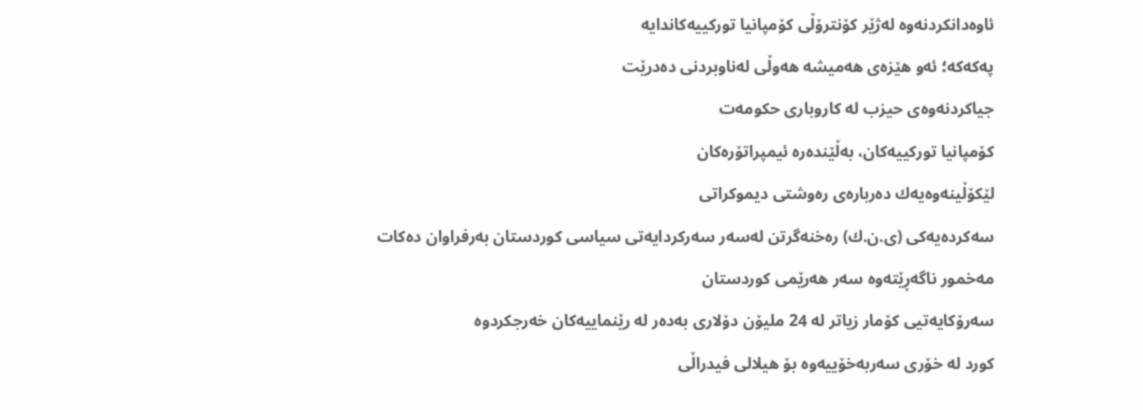ئاوه‌دانكردنه‌وه‌ له‌ژێر كۆنترۆڵی‌ كۆمپانیا توركییه‌كاندایه‌
په‌كه‌كه‌؛ ئه‌و هێزه‌ی‌ هه‌میشه‌ هه‌وڵی‌ له‌ناوبردنی‌ ده‌درێت
جیاكردنه‌وه‌ی‌ حیزب له‌ كاروباری‌ حكومه‌ت
كۆمپانیا توركییه‌كان، به‌ڵێنده‌ره‌ ئیمپراتۆره‌كان
لێکۆڵینه‌وه‌یه‌ك‌ ده‌رباره‌ی ره‌وشتی دیموکراتی
سه‌كرده‌یه‌كی (ی‌.ن.ك) ره‌خنه‌گرتن له‌سه‌ر سه‌ركردایه‌تی‌ سیاسی كوردستان به‌رفراوان ده‌كات
مه‌خمور ناگه‌ڕێته‌وه‌ سه‌ر هه‌رێمی‌ كوردستان
سه‌رۆكایه‌تیی‌ كۆمار زیاتر له‌ 24 ملیۆن دۆلاری‌ به‌ده‌ر له‌ رێنماییه‌كان خه‌رجكردوه‌
كورد له‌ خۆری‌ سه‌ربه‌خۆییه‌وه‌ بۆ هیلالی‌ فیدراڵی‌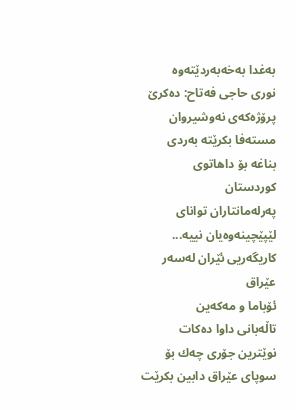به‌غدا به‌خه‌به‌ردێته‌وه‌
نوری‌ حاجی‌ فه‌تاح: ده‌كرێ‌ پرۆژه‌كه‌ی‌ نه‌وشیروان مسته‌فا بكرێته‌ به‌ردی‌ بناغه‌ بۆ داهاتوی‌ كوردستان
په‌رله‌مانتاران توانای‌ لێپێچینه‌وه‌یان نییه‌...
كاریگه‌ریی ئێران له‌سه‌ر عێراق
ئۆباما و مه‌كه‌ین
تاڵه‌بانی‌ داوا ده‌كات نوێترین جۆری‌ چه‌ك بۆ سوپای‌ عێراق دابین بكرێت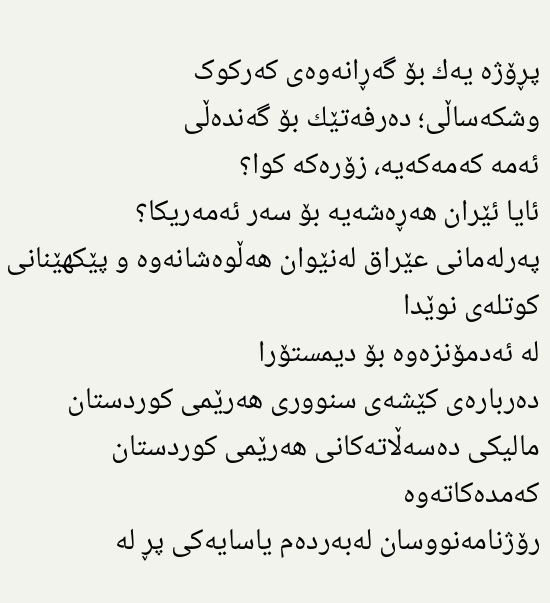پڕۆژه یه‌ك‌ بۆ گه‌ڕانه‌وه‌ی که‌رکوک
وشكه‌ساڵی‌؛ ده‌رفه‌تێك بۆ گه‌نده‌ڵی‌
ئه‌مه‌ كه‌مه‌كه‌یه‌، زۆره‌كه‌ كوا؟
ئایا ئێران‌ هه‌ڕه‌شه‌یه‌ بۆ سه‌ر ئه‌مه‌ریكا؟
په‌رله‌مانی‌ عێراق له‌نێوان هه‌ڵوه‌شانه‌وه‌ ‌و پێكهێنانی‌ كوتله‌ی‌ نوێدا
له‌ ئه‌دمۆنزه‌وه‌ بۆ دیمستۆرا
ده‌رباره‌ی‌ كێشه‌ی‌ سنووری‌ هه‌رێمی‌ كوردستان
مالیكی‌ ده‌سه‌ڵاته‌كانی‌ هه‌رێمی‌ كوردستان كه‌مده‌كاته‌وه‌
رۆژنامه‌نووسان له‌به‌رده‌م یاسایه‌كی‌ پڕ له‌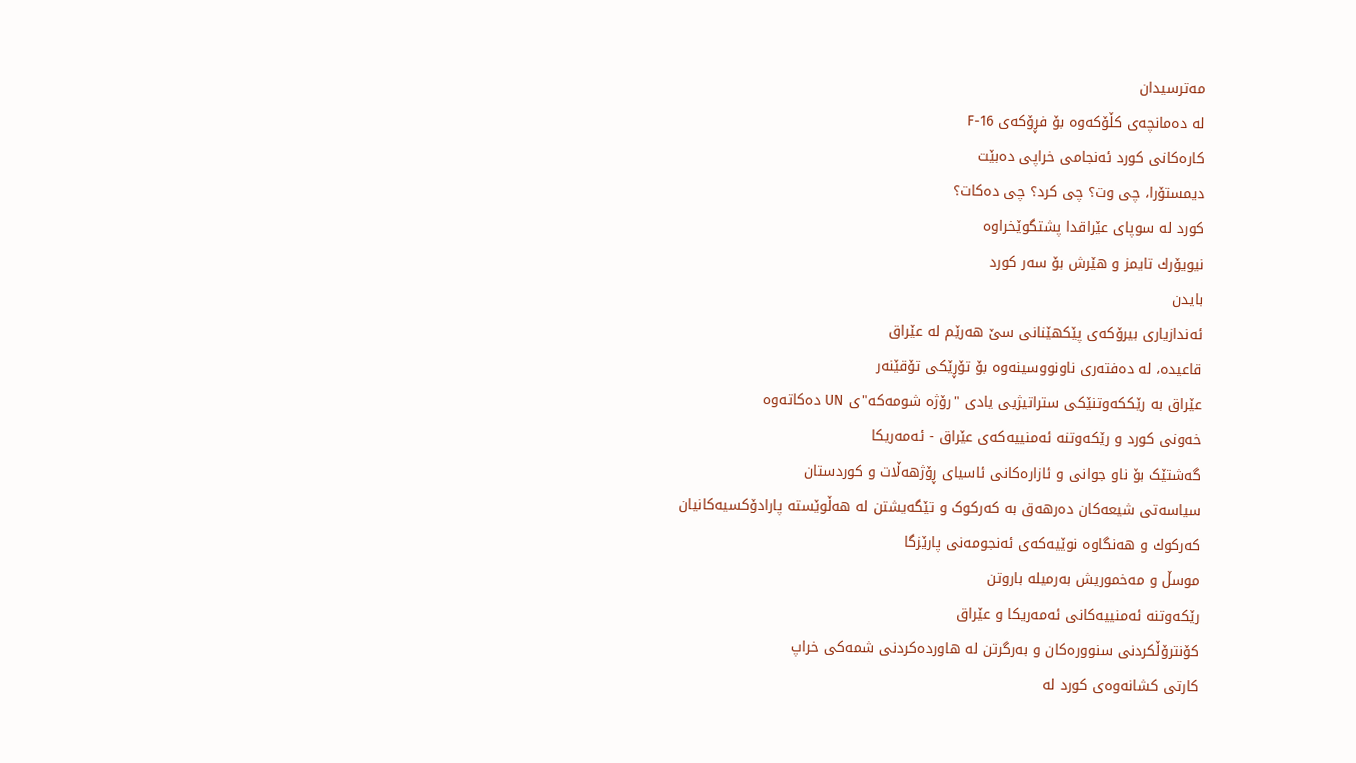مه‌ترسیدان
له‌ ده‌مانچه‌ی‌ كڵۆكه‌وه‌ بۆ فڕۆكه‌ی‌ F-16
كاره‌كانی‌ كورد ئه‌نجامی‌ خراپی‌ ده‌بێت
دیمستۆرا، چی‌ وت؟ چی كرد؟ چی ده‌كات؟
كورد له‌ سوپای‌ عێراقدا پشتگوێخراوه‌
نیویۆرك تایمز و هێرش بۆ سه‌ر كورد
بایدن
ئه‌ندازیاری بیرۆکه‌ی پێکهێنانی سێ هه‌رێم له‌ عێراق
قاعیده‌، له‌ ده‌فته‌ری‌ ناونووسینه‌وه‌ بۆ تۆڕێكی‌ تۆقێنه‌ر
عێراق به‌ رێككه‌وتنێكی‌ ستراتیژیی‌ یادی‌ "رۆژه‌ شومه‌كه‌"ی‌ UN ده‌كاته‌وه‌
خه‌ونی‌ كورد و رێكه‌وتنه‌ ئه‌منییه‌كه‌ی‌ عێراق - ئه‌مه‌ریكا
گه‌شتێک بۆ‌ ناو جوانی و ئازاره‌کانی ئاسیای ڕۆژهه‌ڵات و کوردستان
سیاسه‌تی شیعه‌کان ده‌رهه‌ق به‌ که‌رکوک و تێگه‌یشتن له‌ هه‌ڵوێسته‌ پارادۆکسیه‌کانیان‌
كه‌ركوك و هه‌نگاوه‌ نوێیه‌كه‌ی ئه‌نجومه‌نی پارێزگا
موسڵ و مه‌خموریش به‌رمیله‌ باروتن
رێكه‌وتنه‌ ئه‌منییه‌كانی‌ ئه‌مه‌ریكا و عێراق
كۆنترۆڵكردنی سنووره‌كان و به‌رگرتن له‌ هاورده‌كردنی شمه‌كی خراپ
كارتی‌ كشانه‌وه‌ی‌ كورد له‌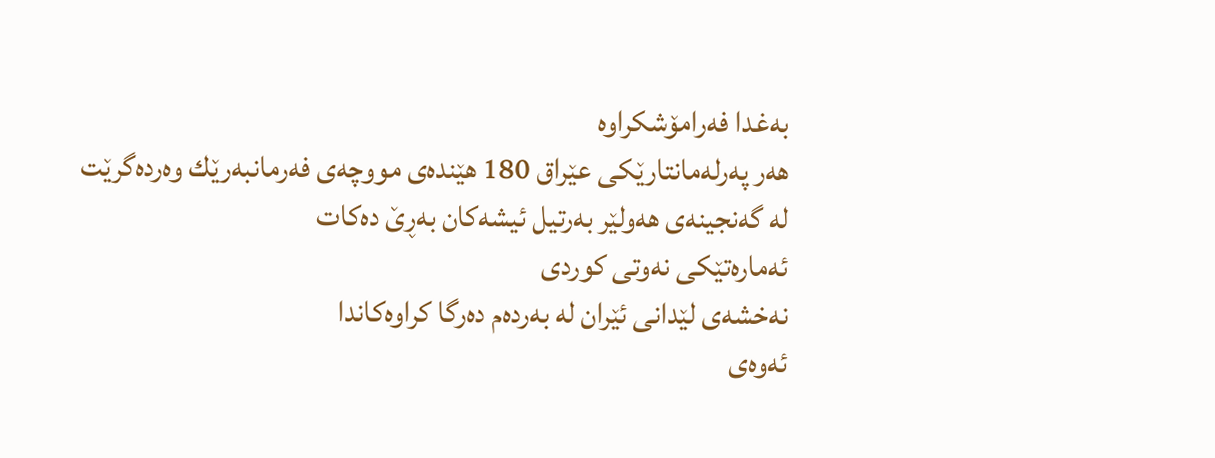به‌غدا فه‌رامۆشكراوه‌
هه‌ر په‌رله‌مانتارێكی‌ عێراق 180 هێنده‌ی‌ مووچه‌ی‌ فه‌رمانبه‌رێك وه‌رده‌گرێت
له‌ گه‌نجینه‌ی هه‌ولێر به‌رتیل ئیشه‌كان به‌ڕێ‌ ده‌كات
ئه‌ماره‌تێكی‌ نه‌وتی‌ كوردی‌
نه‌خشه‌ی لێدانی ئێران له‌ به‌رده‌م ده‌رگا كراوه‌كاندا
ئه‌وه‌ی‌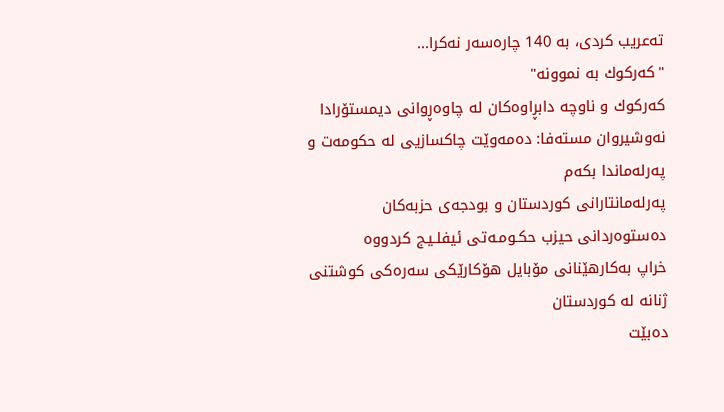ته‌عریب كردی‌، به‌ 140 چاره‌سه‌ر نه‌كرا...
"كه‌ركوك به‌ نموونه‌"
كه‌ركوك و ناوچه‌ دابڕاوه‌كان له‌ چاوه‌ڕوانی دیمستۆرادا
نه‌وشیروان مسته‌فا: ده‌مه‌وێت چاكسازیی‌ له‌ حكومه‌ت و په‌رله‌ماندا بكه‌م
په‌رله‌مانتارانی كوردستان و بودجه‌ی حزبه‌كان
ده‌ستوه‌ردانی‌ حیزب حكـومـه‌تی‌ ئیفلـیـج كردووه‌
خراپ به‌كارهێنانی‌ مۆبایل هۆكارێكی‌ سه‌ره‌كی كوشتنی‌ ژنانه‌ له‌ كوردستان
ده‌بێت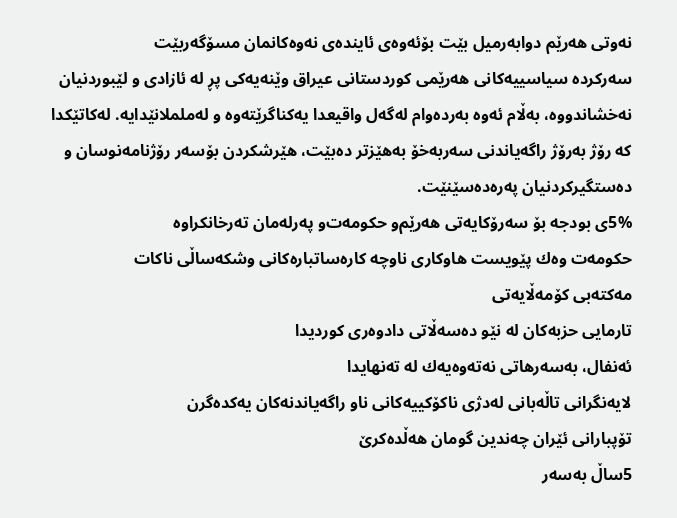نه‌وتی‌ هه‌رێم دوابه‌رمیل بێت بۆئه‌وه‌ی‌ ئاینده‌ی‌ نه‌وه‌كانمان مسۆگه‌ربێت
سه‌ركرده‌ سیاسییه‌كانی هه‌رێمی كوردستانی عیراق وێنه‌یه‌كی پڕ له‌ ئازادی و لێبوردنیان نه‌خشاندووه‌، به‌ڵام ئه‌وه‌ به‌رده‌وام له‌گه‌ل واقیعدا یه‌كناگرێته‌وه‌ و له‌ململانێدایه‌. له‌كاتێكدا كه‌ رۆژ به‌رۆژ راگه‌یاندنی سه‌ربه‌خۆ به‌هێزتر ده‌بێت، هێرشكردن بۆسه‌ر رۆژنامه‌نوسان و ده‌ستگیركردنیان په‌ره‌ده‌سێنێت.
5%ی‌ بودجه‌ بۆ سه‌رۆكایه‌تی‌ هه‌رێم‌و حكومه‌ت‌و په‌رله‌مان ته‌رخانكراوه‌
حكومه‌ت وه‌ك پێویست هاوكاری‌ ناوچه‌ كاره‌ساتباره‌كانی‌ وشكه‌ساڵی‌ ناكات
مه‌كته‌بی‌ كۆمه‌ڵایه‌تی‌
تارمایی‌ حزبه‌كان له‌ نێو ده‌سه‌ڵاتی‌ دادوه‌ری کوردیدا
ئه‌نفال، به‌سه‌رهاتی نه‌ته‌وه‌یه‌ك له‌ ته‌نهایدا
لایه‌نگرانی‌ تاڵه‌بانی‌ له‌دژی‌ ناكۆكییه‌كانی‌ ناو راگه‌یاندنه‌كان یه‌كده‌گرن
تۆپبارانی‌ ئێران چه‌ندین گومان هه‌ڵده‌كرێ‌
5ساڵ به‌سه‌ر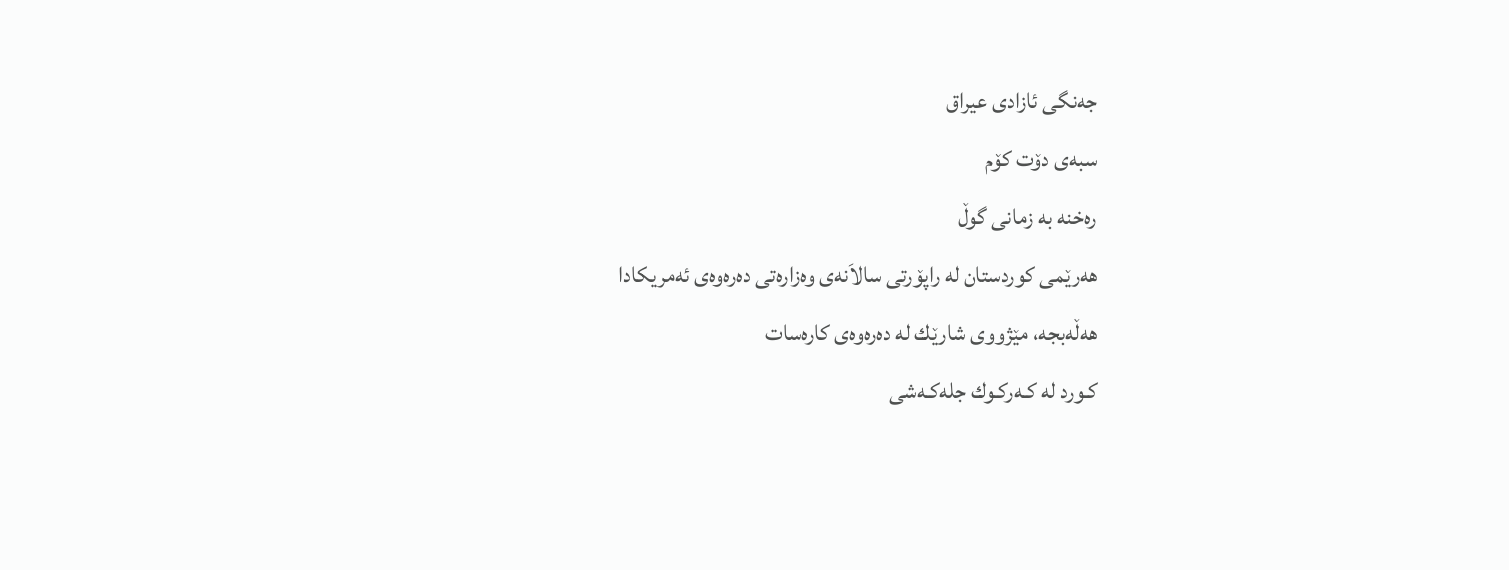جه‌نگی‌ ئازادی‌ عیراق
سبه‌ی دۆت كۆم
ره‌خنه‌ به‌ زمانی‌ گوڵ
هه‌رێمی‌ كوردستان له‌ راپۆرتی‌ سالاَنه‌ی‌ وه‌زاره‌تی‌ ده‌ره‌وه‌ی‌ ئه‌مریكادا
هه‌ڵه‌بجه‌، مێژووی شارێك له‌ ده‌ره‌وه‌ی كاره‌سات
كـورد له‌ كـه‌ركـوك جله‌كـه‌شی‌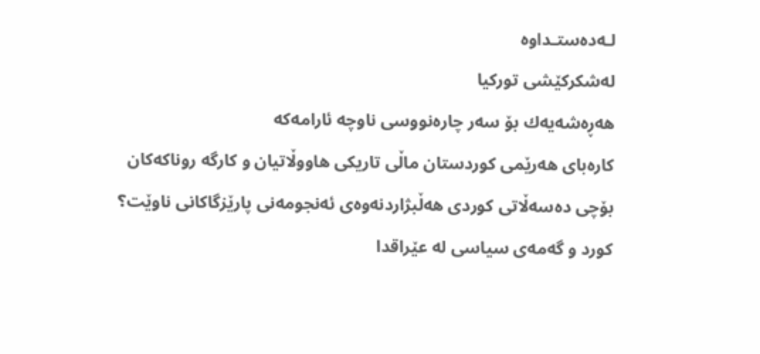لـه‌ده‌ستـداوه‌
له‌شكركێشی توركیا
هه‌ڕه‌شه‌یه‌ك بۆ سه‌ر چاره‌نووسی ناوچه‌ ئارامه‌كه‌
كاره‌بای هه‌رێمی كوردستان ماڵی تاریكی هاووڵاتیان و كارگه‌ روناكه‌كان
بۆچی‌ ده‌سه‌ڵاتی‌ كوردی‌ هه‌ڵبژاردنه‌وه‌ی‌ ئه‌نجومه‌نی پارێزگاكانی ناوێت؟
كورد و گه‌مه‌ی‌ سیاسی‌ له‌ عێراقدا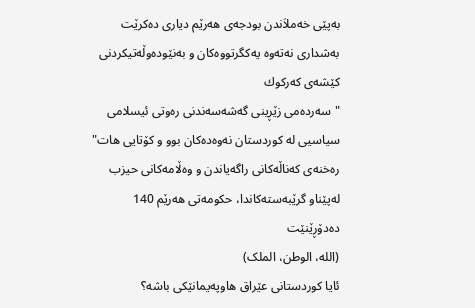به‌پێی‌ خه‌ملاَندن بودجه‌ی‌ هه‌رێم دیاری‌ ده‌كرێت
به‌شداری نه‌ته‌وه‌ یه‌كگرتووه‌كان و به‌نێوده‌وڵه‌تیكردنی كێشه‌ی كه‌ركوك
"سه‌رده‌می‌ زێڕینی‌ گه‌شه‌سه‌ندنی‌ ره‌وتی‌ ئیسلامی‌ سیاسیی‌ له‌ كوردستان نه‌وه‌ده‌كان بوو و كۆتایی‌ هات"
ره‌خنه‌ی كه‌ناڵه‌كانی راگه‌یاندن و وه‌ڵامه‌كانی حیزب
له‌پێناو گرێبه‌سته‌كاندا، حكومه‌تی‌ هه‌رێم 140 ده‌دۆڕێنێت
(الله‌، الوطن، الملک)
ئایا كوردستانی‌ عێراق هاوپه‌یمانێكی‌ باشه‌؟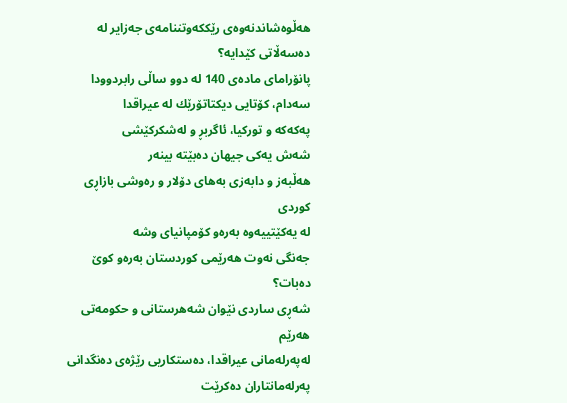هه‌ڵوه‌شاندنه‌وه‌ی‌ رێككه‌وتننامه‌ی‌ جه‌زایر له‌ ده‌سه‌ڵاتی‌ كێدایه‌؟
پانۆرامای‌ ماده‌ی‌ 140 له‌ دوو ساڵی‌ رابردوودا
سه‌دام، كۆتایی دیكتاتۆرێك له‌ عیراقدا
په‌كه‌كه‌ و توركیا، ئاگربڕ و له‌شكركێشی‌
شه‌ش یه‌كی‌ جیهان ده‌بێته‌ بینه‌ر
هه‌ڵبه‌ز و دابه‌زی به‌های دۆلار و ره‌وشی بازاڕی كوردی
له‌ یه‌کێتییه‌وه‌ به‌ره‌و کۆمپانیای وشه‌
جه‌نگی‌ نه‌وت هه‌رێمی‌ كوردستان به‌ره‌و كوێ‌ ده‌بات؟
شه‌ڕی‌ ساردی‌ نێوان شه‌هرستانی‌ ‌و حكومه‌تی‌ هه‌رێم
له‌په‌رله‌مانی‌ عیراقدا، ده‌ستكاریی‌ رێژه‌ی‌ ده‌نگدانی‌ په‌رله‌مانتاران ده‌كرێت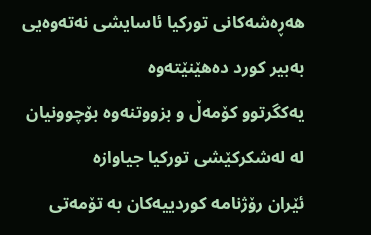هه‌ڕه‌شه‌كانی توركیا ئاسایشی نه‌ته‌وه‌یی به‌بیر كورد ده‌هێنێته‌وه‌
یه‌كگرتوو كۆمه‌ڵ‌ ‌و بزووتنه‌وه‌ بۆچوونیان له‌ له‌شكركێشی‌ توركیا جیاوازه‌
ئێران رۆژنامه‌ كوردییه‌كان به‌ تۆمه‌تی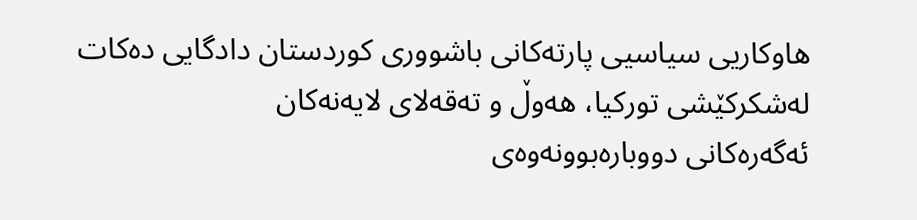هاوكاریی سیاسیی پارته‌كانی‌ باشووری‌ كوردستان دادگایی ده‌كات
له‌شكركێشی توركیا، هه‌وڵ‌ و ته‌قه‌لای لایه‌نه‌كان
ئه‌گه‌ره‌كانی‌ دووباره‌بوونه‌وه‌ی‌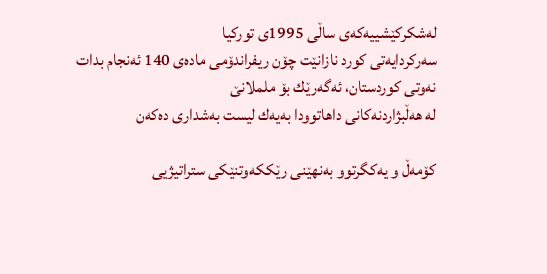له‌شكركێشییه‌كه‌ی‌ ساڵی‌ 1995ی‌ توركیا
سه‌ركردایه‌تی‌ كورد نازانێت چۆن ریفراندۆمی‌ ماده‌ی‌ 140 ئه‌نجام بدات
نه‌وتی‌ كوردستان، ئه‌گه‌رێك بۆ ململانێ‌
له‌ هه‌ڵبژاردنه‌كانی‌ داهاتوودا به‌یه‌ك لیست به‌شداری‌ ده‌كه‌ن

كۆمه‌ڵ ‌‌و یه‌كگرتوو به‌نهێنی‌ رێككه‌وتنێكی‌ ستراتیژیی‌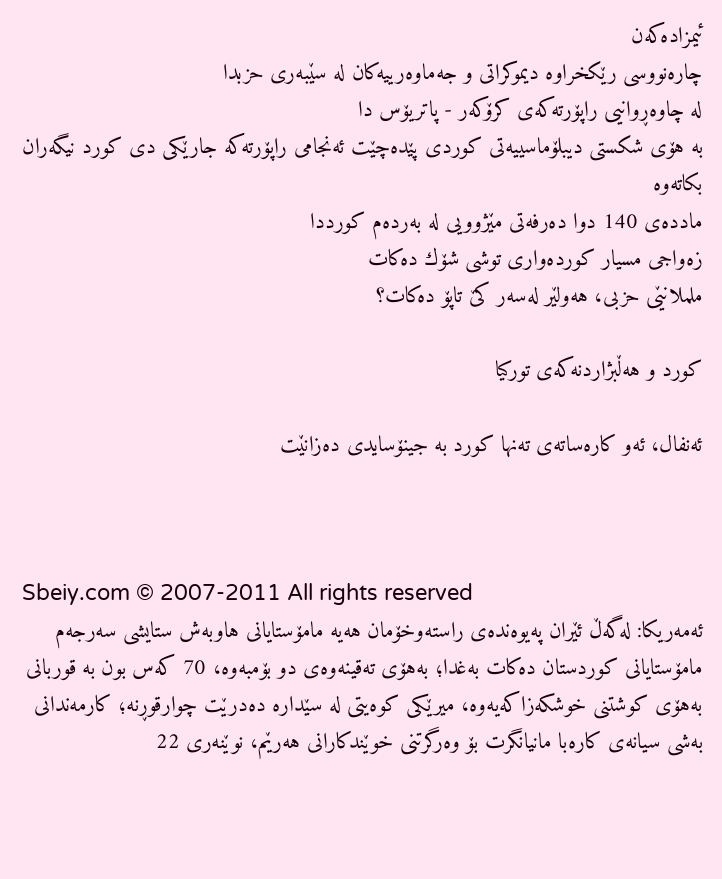ئیمزاده‌كه‌ن
چاره‌نووسی‌ رێكخراوه‌ دیموكراتی و جه‌ماوه‌رییه‌كان له‌ سێبه‌ری‌ حزبدا
له‌ چاوه‌ڕوانیی‌ راپۆرته‌كه‌ی‌ كرۆكه‌ر - پاتریۆس دا
به‌ هۆی‌ شكستی‌ دیبلۆماسییه‌تی‌ كوردی پێده‌چێت ئه‌نجامی‌ راپۆرته‌كه‌ جارێكی‌ دی‌ كورد نیگه‌ران بكاته‌وه‌
مادده‌ی‌ 140 دوا ده‌رفه‌تی مێژوویی له‌ به‌رده‌م کورددا
زه‌واجی‌ مسیار كورده‌واری‌ توشی‌ شۆك ده‌كات
ململانێی‌ حزبی‌، هه‌ولێر له‌سه‌ر كێ‌ تاپۆ ده‌كات؟

کورد و هه‌ڵبژاردنه‌که‌ی تورکیا

ئه‌نفال، ئه‌و کاره‌ساته‌ی ته‌نها کورد به‌ جینۆسایدی ده‌زانێت



Sbeiy.com © 2007-2011 All rights reserved
ئه‌مه‌ریكا: له‌گه‌ڵ ئێران په‌یوه‌نده‌ی‌ راسته‌وخۆمان هه‌یه‌ مامۆستایانی هاوبه‌ش ستایشی سه‌رجه‌م مامۆستایانی‌ كوردستان ده‌كات به‌غدا؛ به‌هۆی ته‌قینه‌وه‌ی دو بۆمبه‌وه، 70 كه‌س بون به‌ قوربانی‌ به‌هۆی‌ كوشتنی‌ خوشكه‌زاكه‌یه‌وه‌، میرێكی كوه‌یتی‌ له‌ سێداره‌ ده‌درێت چوارقوڕنه‌؛ كارمه‌ندانی به‌شی سیانه‌ی كاره‌با مانیانگرت بۆ وه‌رگرتنی خوێندكارانی هه‌رێم، نوێنه‌ری‌ 22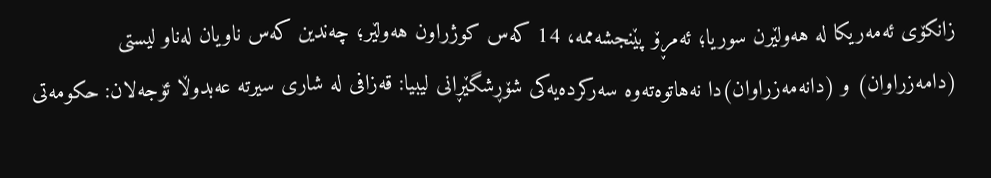زانكۆی‌ ئه‌مه‌ریكا له‌ هه‌ولێرن سوریا؛ ئه‌مڕۆ پێنجشه‌ممه‌، 14 كه‌س كوژراون هه‌ولێر؛ چه‌ندین كه‌س ناویان له‌ناو ليستى (دامه‌زراوان) و (دانه‌مه‌زراوان)دا نه‌هاتوه‌ته‌وه‌ سه‌ركرده‌یه‌كی شۆڕشگێڕانی‌ لیبیا: قه‌زافی له‌ شاری‌ سیرته‌ عه‌بدوڵا ئۆجه‌لان: حكومه‌تی‌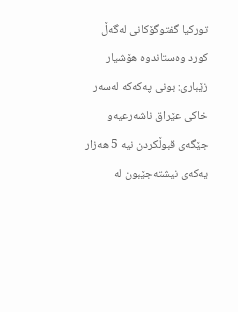توركیا گفتوگۆكانی‌ له‌گه‌ڵ كورد وه‌ستاندوه‌ هۆشیار زێباری‌: بونی په‌كه‌كه‌ له‌سه‌ر خاكی عێراق ناشه‌رعیه‌و جێگه‌ی‌ قبوڵكردن نیه‌ 5 هه‌زار یه‌كه‌ی‌ نیشته‌جێبون له‌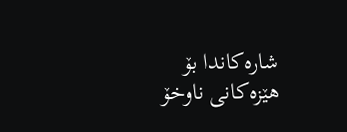شاره‌كاندا بۆ هێزه‌كانی ناوخۆ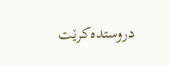دروستده‌كرێت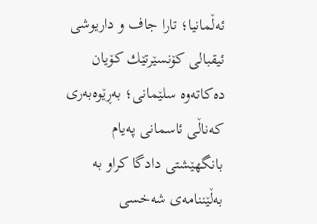ئه‌ڵمانیا؛ تارا جاف و داریوشی‌ ئیقبالی‌ كۆنسێرتێك كۆیان ده‌كاته‌وه‌ سلێمانی؛ به‌ڕێوه‌به‌ری كه‌ناڵی ئاسمانی په‌یام بانگهێشتی دادگا کراو به‌ به‌ڵێننامه‌ی شه‌خسی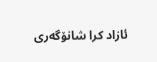ئازاد کرا شانۆگه‌ری‌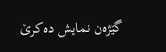گێژه‌ن نمایش ده‌كرێ